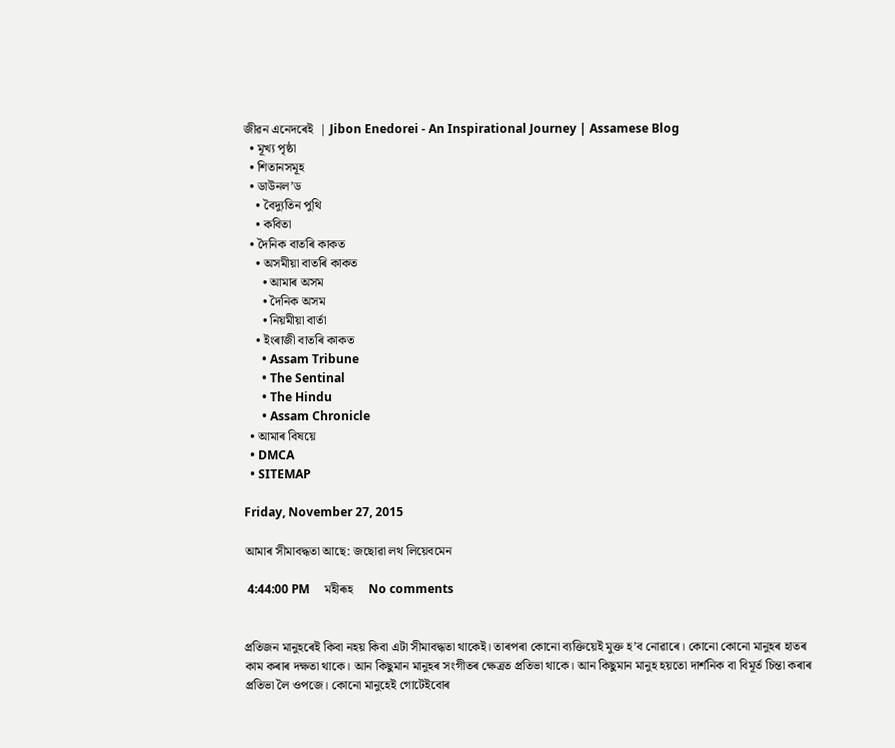জীৱন এনেদৰেই  | Jibon Enedorei - An Inspirational Journey | Assamese Blog
  • মূখ্য পৃষ্ঠা
  • শিতানসমূহ
  • ডাউনল’ড
    • বৈদ্যুতিন পুথি
    • কবিতা
  • দৈনিক বাতৰি কাকত
    • অসমীয়া বাতৰি কাকত
      • আমাৰ অসম
      • দৈনিক অসম
      • নিয়মীয়া বাৰ্তা
    • ইংৰাজী বাতৰি কাকত
      • Assam Tribune
      • The Sentinal
      • The Hindu
      • Assam Chronicle
  • আমাৰ বিষয়ে
  • DMCA
  • SITEMAP

Friday, November 27, 2015

আমাৰ সীমাবদ্ধতা আছে: জছোৱা লথ লিয়েবমেন

 4:44:00 PM     মহীৰূহ     No comments


প্ৰতিজন মানুহৰেই কিবা নহয় কিবা এটা সীমাবদ্ধতা থাকেই। তাৰপৰা কোনো ব্যক্তিয়েই মুক্ত হ’ব নোৱাৰে। কোনো কোনো মানুহৰ হাতৰ কাম কৰাৰ দক্ষতা থাকে। আন কিছুমান মানুহৰ সংগীতৰ ক্ষেত্ৰত প্ৰতিভা থাকে। আন কিছুমান মানুহ হয়তো দাৰ্শনিক বা বিমূৰ্ত চিন্তা কৰাৰ প্ৰতিভা লৈ ওপজে। কোনো মানুহেই গোটেইবোৰ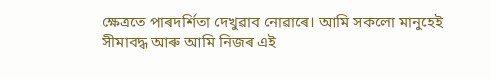ক্ষেত্ৰতে পাৰদৰ্শিতা দেখুৱাব নোৱাৰে। আমি সকলো মানুহেই সীমাবদ্ধ আৰু আমি নিজৰ এই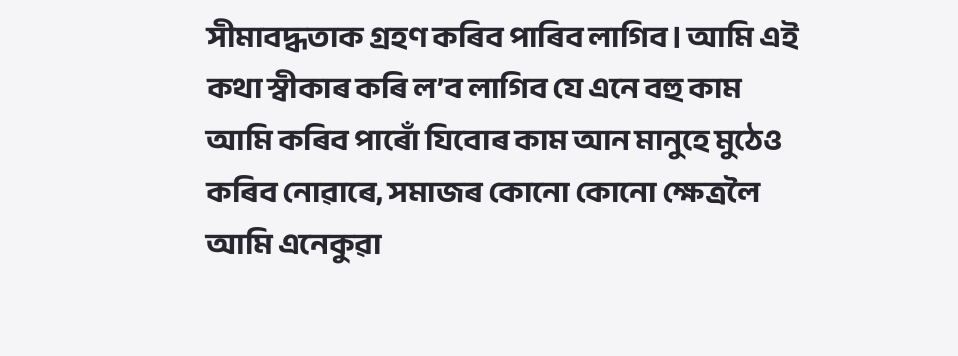সীমাবদ্ধতাক গ্ৰহণ কৰিব পাৰিব লাগিব। আমি এই কথা স্বীকাৰ কৰি ল’ব লাগিব যে এনে বহু কাম আমি কৰিব পাৰোঁ যিবোৰ কাম আন মানুহে মুঠেও কৰিব নোৱাৰে, সমাজৰ কোনো কোনো ক্ষেত্ৰলৈ আমি এনেকুৱা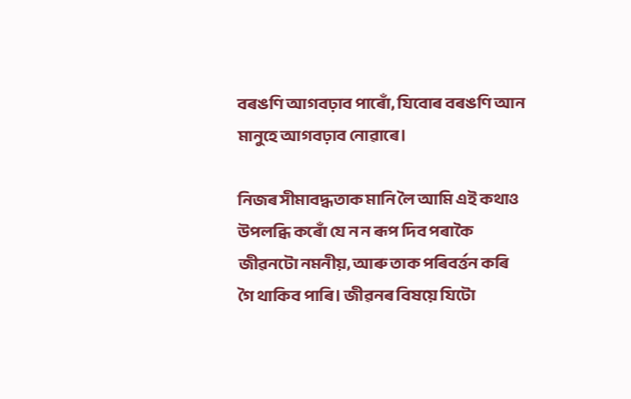বৰঙণি আগবঢ়াব পাৰোঁ, যিবোৰ বৰঙণি আন মানুহে আগবঢ়াব নোৱাৰে।

নিজৰ সীমাবদ্ধতাক মানি লৈ আমি এই কথাও উপলব্ধি কৰোঁ যে ন ন ৰূপ দিব পৰাকৈ জীৱনটো নমনীয়, আৰু তাক পৰিবৰ্ত্তন কৰি গৈ থাকিব পাৰি। জীৱনৰ বিষয়ে যিটো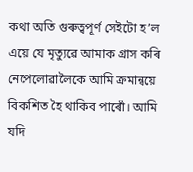কথা অতি গুৰুত্বপূৰ্ণ সেইটো হ’ল এয়ে যে মৃত্যুৱে আমাক গ্ৰাস কৰি নেপেলোৱালৈকে আমি ক্ৰমান্বয়ে বিকশিত হৈ থাকিব পাৰোঁ। আমি যদি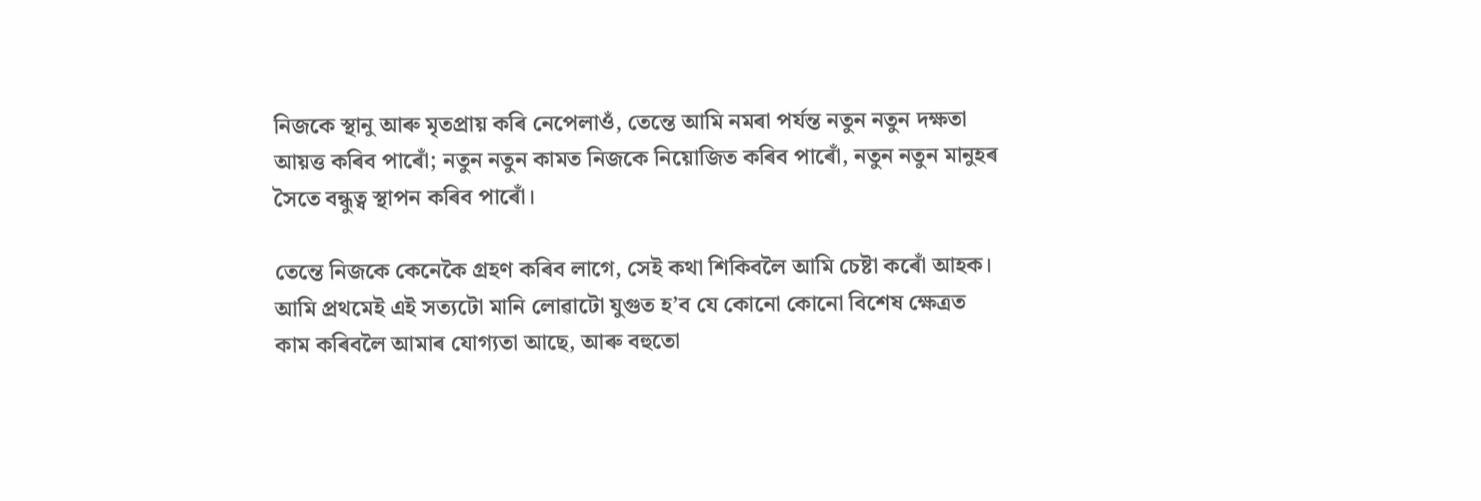নিজকে স্থানু আৰু মৃতপ্ৰায় কৰি নেপেলাওঁ, তেন্তে আমি নমৰা পৰ্যন্ত নতুন নতুন দক্ষতা আয়ত্ত কৰিব পাৰোঁ; নতুন নতুন কামত নিজকে নিয়োজিত কৰিব পাৰোঁ, নতুন নতুন মানুহৰ সৈতে বন্ধুত্ব স্থাপন কৰিব পাৰোঁ।

তেন্তে নিজকে কেনেকৈ গ্ৰহণ কৰিব লাগে, সেই কথা শিকিবলৈ আমি চেষ্টা কৰোঁ আহক। আমি প্ৰথমেই এই সত্যটো মানি লোৱাটো যুগুত হ’ব যে কোনো কোনো বিশেষ ক্ষেত্ৰত কাম কৰিবলৈ আমাৰ যোগ্যতা আছে, আৰু বহুতো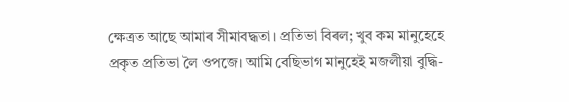ক্ষেত্ৰত আছে আমাৰ সীমাবদ্ধতা। প্ৰতিভা বিৰল; খুব কম মানুহেহে প্ৰকৃত প্ৰতিভা লৈ ওপজে। আমি বেছিভাগ মানুহেই মজলীয়া বুদ্ধি-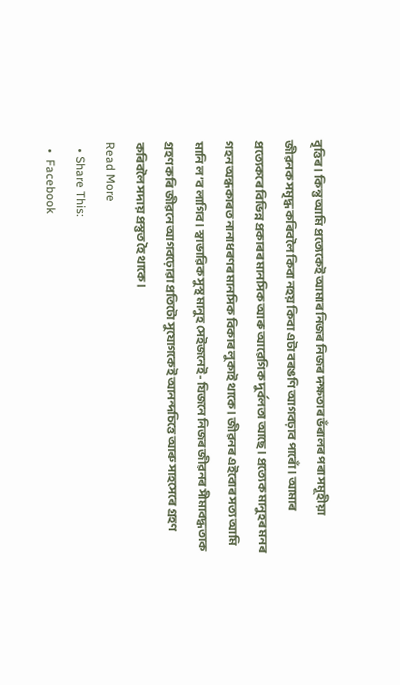বৃত্তিৰ। কিন্তু আমি প্ৰত্যেকেই আমাৰ নিজৰ নিজৰ দক্ষতাৰ ভঁৰালৰ পৰা সমূহীয়া জীৱনক সমৃদ্ধ কৰিবলৈ কিবা নহয় কিবা এটা বৰঙণি আগবঢ়াব পাৰোঁ। আমাৰ প্ৰত্যেকৰে বিভিন্ন প্ৰকাৰৰ মানসিক আৰু আৱেগিক দুৰ্বলতা আছে। প্ৰত্যেক মানুহৰ মনৰ গহন অন্ধকাৰত নানাধৰণৰ মানসিক বিকাৰ লুকাই থাকে। জীৱনৰ এইবোৰ সত্য আমি মানি ল’ব লাগিব। স্বাভাৱিক সুস্থ মানুহ সেইজনেই- যিজনে নিজৰ জীৱনৰ সীমাবদ্ধতাক গ্ৰহণ কৰি জীৱনে আগবঢ়োৱা প্ৰতিটো সুযোগকেই আনন্দচিত্তে আৰু সাহসেৰে গ্ৰহণ কৰিবলৈ সদায় প্ৰস্তুত হৈ থাকে।
Read More
  • Share This:
  •  Facebook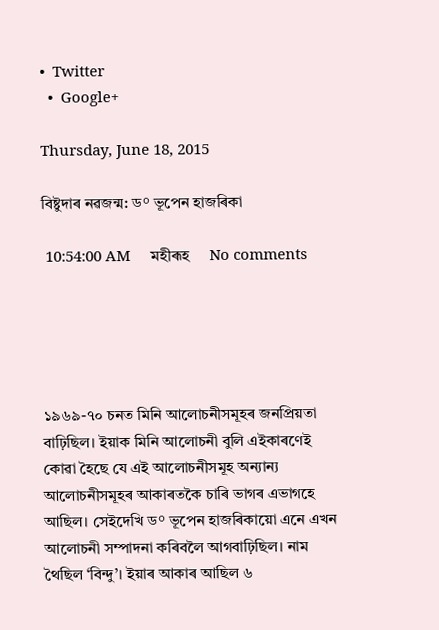•  Twitter
  •  Google+

Thursday, June 18, 2015

বিষ্টুদাৰ নৱজন্ম: ড° ভূপেন হাজৰিকা

 10:54:00 AM     মহীৰূহ     No comments





১৯৬৯-৭০ চনত মিনি আলোচনীসমূহৰ জনপ্ৰিয়তা বাঢ়িছিল। ইয়াক মিনি আলোচনী বুলি এইকাৰণেই কোৱা হৈছে যে এই আলোচনীসমূহ অন্যান্য আলোচনীসমূহৰ আকাৰতকৈ চাৰি ভাগৰ এভাগহে আছিল। সেইদেখি ড° ভূপেন হাজৰিকায়ো এনে এখন আলোচনী সম্পাদনা কৰিবলৈ আগবাঢ়িছিল। নাম থৈছিল ‘বিন্দু’। ইয়াৰ আকাৰ আছিল ৬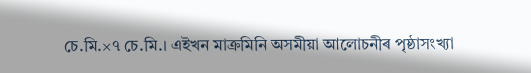চে.মি.×৭ চে.মি.। এইখন মাক্ৰমিনি অসমীয়া আলোচনীৰ পৃষ্ঠাসংখ্যা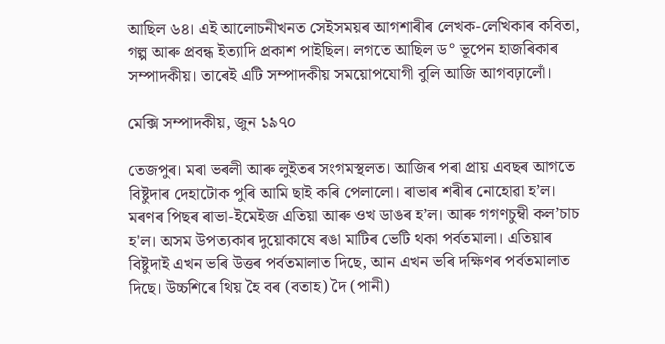আছিল ৬৪। এই আলোচনীখনত সেইসময়ৰ আগশাৰীৰ লেখক-লেখিকাৰ কবিতা, গল্প আৰু প্ৰবন্ধ ইত্যাদি প্ৰকাশ পাইছিল। লগতে আছিল ড° ভূপেন হাজৰিকাৰ সম্পাদকীয়। তাৰেই এটি সম্পাদকীয় সময়োপযোগী বুলি আজি আগবঢ়ালোঁ।

মেক্সি সম্পাদকীয়, জুন ১৯৭০

তেজপুৰ। মৰা ভৰলী আৰু লুইতৰ সংগমস্থলত। আজিৰ পৰা প্ৰায় এবছৰ আগতে বিষ্টুদাৰ দেহাটোক পুৰি আমি ছাই কৰি পেলালো। ৰাভাৰ শৰীৰ নোহোৱা হ’ল। মৰণৰ পিছৰ ৰাভা-ইমেইজ এতিয়া আৰু ওখ ডাঙৰ হ’ল। আৰু গগণচুম্বী কল’চাচ হ'ল। অসম উপত্যকাৰ দুয়োকাষে ৰঙা মাটিৰ ভেটি থকা পৰ্বতমালা। এতিয়াৰ বিষ্টুদাই এখন ভৰি উত্তৰ পৰ্বতমালাত দিছে, আন এখন ভৰি দক্ষিণৰ পৰ্বতমালাত দিছে। উচ্চশিৰে থিয় হৈ বৰ (বতাহ) দৈ (পানী)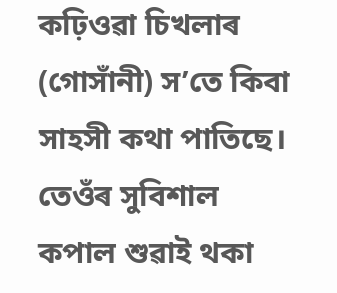কঢ়িওৱা চিখলাৰ (গোসাঁনী) স’তে কিবা সাহসী কথা পাতিছে। তেওঁৰ সুবিশাল কপাল শুৱাই থকা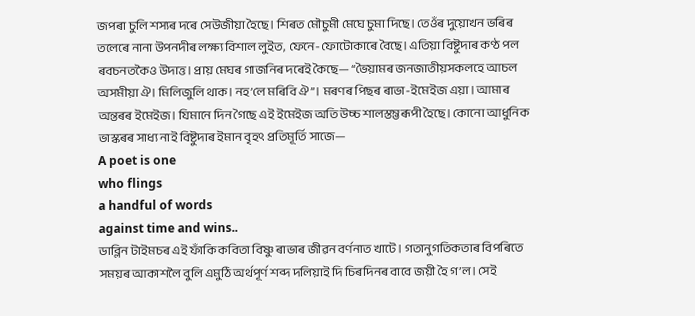জপৰা চুলি শস্যৰ দৰে সেউজীয়া হৈছে। শিৰত মৌচুমী মেঘে চুমা দিছে। তেওঁৰ দুয়োখন ভৰিৰ তলেৰে নানা উপনদীৰ লক্ষ্য বিশাল লুইত, ফেনে-ফোটোকাৰে বৈছে। এতিয়া বিষ্টুদাৰ কণ্ঠ পল ৰবচনতকৈও উদাত্ত। প্ৰায় মেঘৰ গাজনিৰ দৰেই কৈছে— ‘‘ভৈয়ামৰ জনজাতীয়সকলহে আচল অসমীয়া ঐ। মিলিজুলি থাক। নহ’লে মৰিবি ঐ’’। মৰণৰ পিছৰ ৰাভা-ইমেইজ এয়া। আমাৰ অন্তৰৰ ইমেইজ। যিমানে দিন গৈছে এই ইমেইজ অতি উচ্চ শালস্তম্ভৰূপী হৈছে। কোনো আধুনিক ভাস্কৰৰ সাধ্য নাই বিষ্টুদাৰ ইমান বৃহত্‍ প্ৰতিমূৰ্তি সাজে—
A poet is one
who flings
a handful of words
against time and wins..
ডাব্লিন টাইমচৰ এই ফাঁকি কবিতা বিষ্ণু ৰাভাৰ জীৱন বৰ্ণনাত খাটে। গতানুগতিকতাৰ বিপৰিতে সময়ৰ আকাশলৈ বুলি এমুঠি অৰ্থপূৰ্ণ শব্দ দলিয়াই দি চিৰদিনৰ বাবে জয়ী হৈ গ’ল। সেই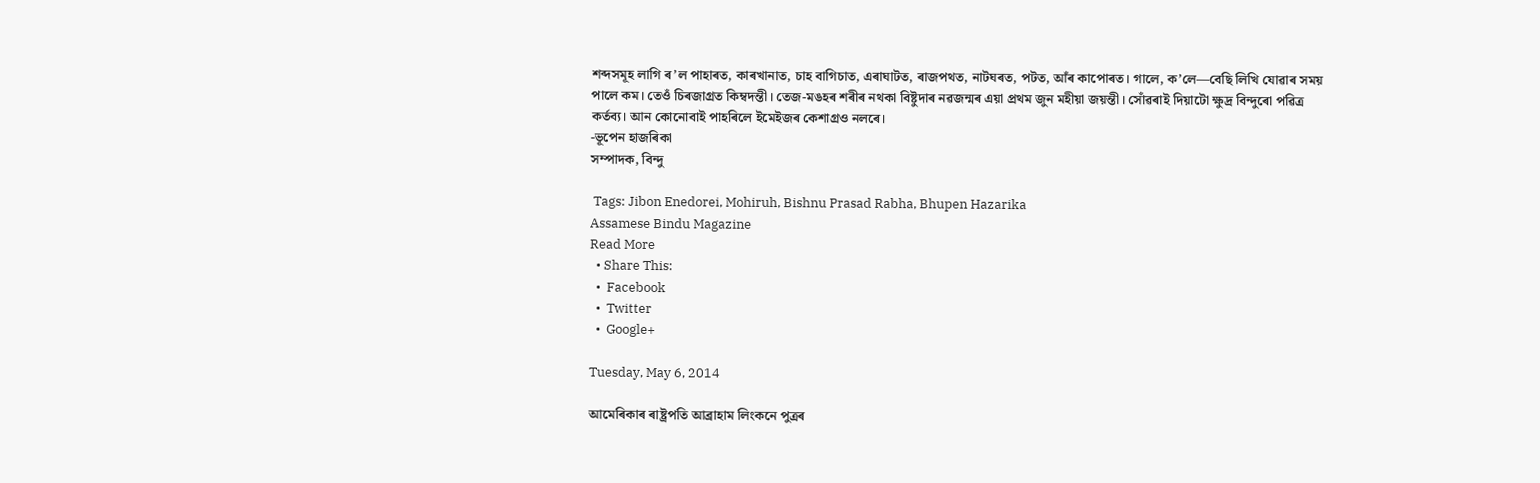শব্দসমূহ লাগি ৰ’ল পাহাৰত, কাৰখানাত, চাহ বাগিচাত, এৰাঘাটত, ৰাজপথত, নাটঘৰত, পটত, আঁৰ কাপোৰত। গালে, ক’লে—বেছি লিখি যোৱাৰ সময় পালে কম। তেওঁ চিৰজাগ্ৰত কিম্বদন্তী। তেজ-মঙহৰ শৰীৰ নথকা বিষ্টুদাৰ নৱজন্মৰ এয়া প্ৰথম জুন মহীয়া জয়ন্তী। সোঁৱৰাই দিয়াটো ক্ষুদ্ৰ বিন্দুৰো পৱিত্ৰ কৰ্তব্য। আন কোনোবাই পাহৰিলে ইমেইজৰ কেশাগ্ৰও নলৰে।
-ভূপেন হাজৰিকা
সম্পাদক, বিন্দু

 Tags: Jibon Enedorei, Mohiruh, Bishnu Prasad Rabha, Bhupen Hazarika
Assamese Bindu Magazine
Read More
  • Share This:
  •  Facebook
  •  Twitter
  •  Google+

Tuesday, May 6, 2014

আমেৰিকাৰ ৰাষ্ট্ৰপতি আব্ৰাহাম লিংকনে পুত্ৰৰ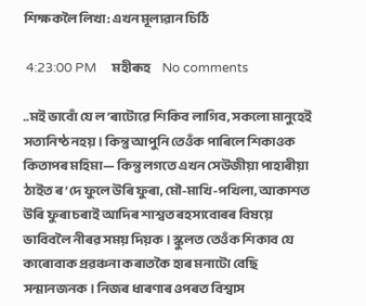শিক্ষকলৈ লিখা: এখন মূল্যৱান চিঠি

 4:23:00 PM     মহীৰূহ     No comments

..মই ভাবোঁ যে ল’ৰাটোৱে শিকিব লাগিব, সকলো মানুহেই সত্যনিষ্ঠ নহয়। কিন্তু আপুনি তেওঁক পাৰিলে শিকাওক কিতাপৰ মহিমা— কিন্তু লগতে এখন সেউজীয়া পাহাৰীয়া ঠাইত ৰ’দে ফুলে উৰি ফুৰা, মৌ-মাখি-পখিলা, আকাশত উৰি ফুৰা চৰাই আদিৰ শাশ্বত ৰহস্যবোৰৰ বিষয়ে ভাবিবলৈ নীৰৱ সময় দিয়ক। স্কুলত তেওঁক শিকাব যে কাৰোবাক প্ৰৱঞ্চনা কৰাতকৈ হাৰ মনাটো বেছি সন্মানজনক। নিজৰ ধাৰণাৰ ওপৰত বিশ্বাস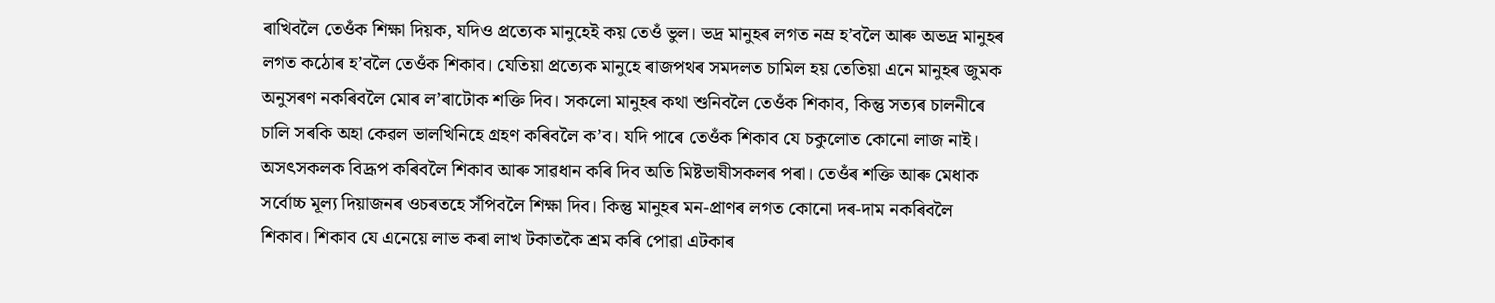ৰাখিবলৈ তেওঁক শিক্ষা দিয়ক, যদিও প্ৰত্যেক মানুহেই কয় তেওঁ ভুল। ভদ্ৰ মানুহৰ লগত নম্ৰ হ’বলৈ আৰু অভদ্ৰ মানুহৰ লগত কঠোৰ হ’বলৈ তেওঁক শিকাব। যেতিয়া প্ৰত্যেক মানুহে ৰাজপথৰ সমদলত চামিল হয় তেতিয়া এনে মানুহৰ জুমক অনুসৰণ নকৰিবলৈ মোৰ ল’ৰাটোক শক্তি দিব। সকলো মানুহৰ কথা শুনিবলৈ তেওঁক শিকাব, কিন্তু সত্যৰ চালনীৰে চালি সৰকি অহা কেৱল ভালখিনিহে গ্ৰহণ কৰিবলৈ ক’ব। যদি পাৰে তেওঁক শিকাব যে চকুলোত কোনো লাজ নাই। অসৎসকলক বিদ্ৰূপ কৰিবলৈ শিকাব আৰু সাৱধান কৰি দিব অতি মিষ্টভাষীসকলৰ পৰা। তেওঁৰ শক্তি আৰু মেধাক সৰ্বোচ্চ মূল্য দিয়াজনৰ ওচৰতহে সঁপিবলৈ শিক্ষা দিব। কিন্তু মানুহৰ মন-প্ৰাণৰ লগত কোনো দৰ-দাম নকৰিবলৈ শিকাব। শিকাব যে এনেয়ে লাভ কৰা লাখ টকাতকৈ শ্ৰম কৰি পোৱা এটকাৰ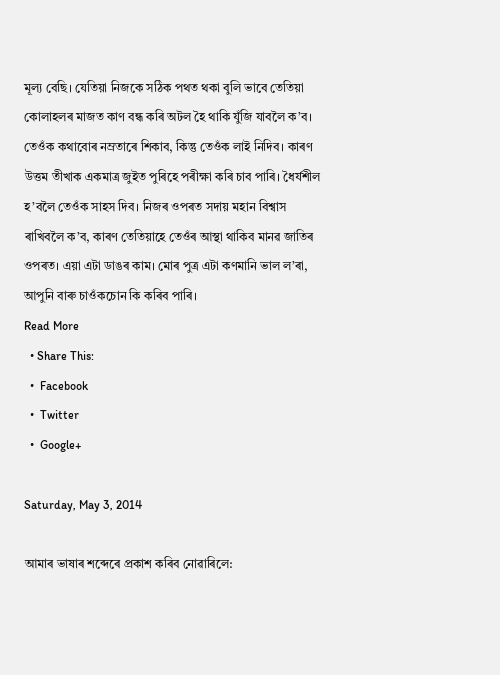মূল্য বেছি। যেতিয়া নিজকে সঠিক পথত থকা বুলি ভাবে তেতিয়া কোলাহলৰ মাজত কাণ বন্ধ কৰি অটল হৈ থাকি যুঁজি যাবলৈ ক’ব। তেওঁক কথাবোৰ নম্ৰতাৰে শিকাব, কিন্তু তেওঁক লাই নিদিব। কাৰণ উত্তম তীখাক একমাত্ৰ জুইত পুৰিহে পৰীক্ষা কৰি চাব পাৰি। ধৈৰ্যশীল হ’বলৈ তেওঁক সাহস দিব। নিজৰ ওপৰত সদায় মহান বিশ্বাস ৰাখিবলৈ ক’ব, কাৰণ তেতিয়াহে তেওঁৰ আস্থা থাকিব মানৱ জাতিৰ ওপৰত। এয়া এটা ডাঙৰ কাম। মোৰ পুত্ৰ এটা কণমানি ভাল ল’ৰা, আপুনি বাৰু চাওঁকচোন কি কৰিব পাৰি।
Read More
  • Share This:
  •  Facebook
  •  Twitter
  •  Google+

Saturday, May 3, 2014

আমাৰ ভাষাৰ শব্দেৰে প্ৰকাশ কৰিব নোৱাৰিলে: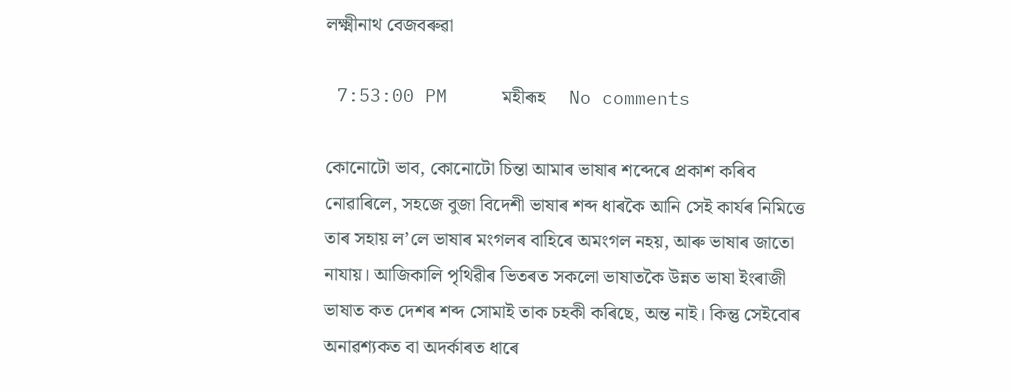লক্ষ্মীনাথ বেজবৰুৱা

 7:53:00 PM     মহীৰূহ     No comments

কোনোটো ভাব, কোনোটো চিন্তা আমাৰ ভাষাৰ শব্দেৰে প্ৰকাশ কৰিব নোৱাৰিলে, সহজে বুজা বিদেশী ভাষাৰ শব্দ ধাৰকৈ আনি সেই কাৰ্যৰ নিমিত্তে তাৰ সহায় ল’লে ভাষাৰ মংগলৰ বাহিৰে অমংগল নহয়, আৰু ভাষাৰ জাতো নাযায়। আজিকালি পৃথিৱীৰ ভিতৰত সকলো ভাষাতকৈ উন্নত ভাষা ইংৰাজী ভাষাত কত দেশৰ শব্দ সোমাই তাক চহকী কৰিছে, অন্ত নাই। কিন্তু সেইবোৰ অনাৱশ্যকত বা অদৰ্কাৰত ধাৰে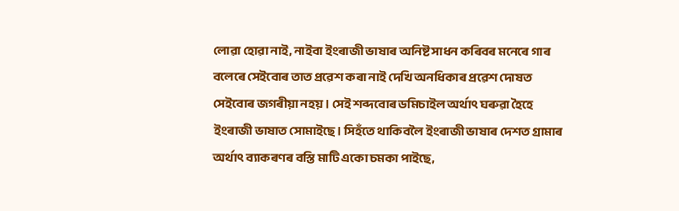লোৱা হোৱা নাই, নাইবা ইংৰাজী ভাষাৰ অনিষ্ট সাধন কৰিবৰ মনেৰে গাৰ বলেৰে সেইবোৰ তাত প্ৰৱেশ কৰা নাই দেখি অনধিকাৰ প্ৰৱেশ দোষত সেইবোৰ জগৰীয়া নহয়। সেই শব্দবোৰ ডমিচাইল অৰ্থাৎ ঘৰুৱা হৈহে ইংৰাজী ভাষাত সোমাইছে। সিহঁতে থাকিবলৈ ইংৰাজী ভাষাৰ দেশত গ্ৰামাৰ অৰ্থাৎ ব্যাকৰণৰ বস্তি মাটি একো চমকা পাইছে,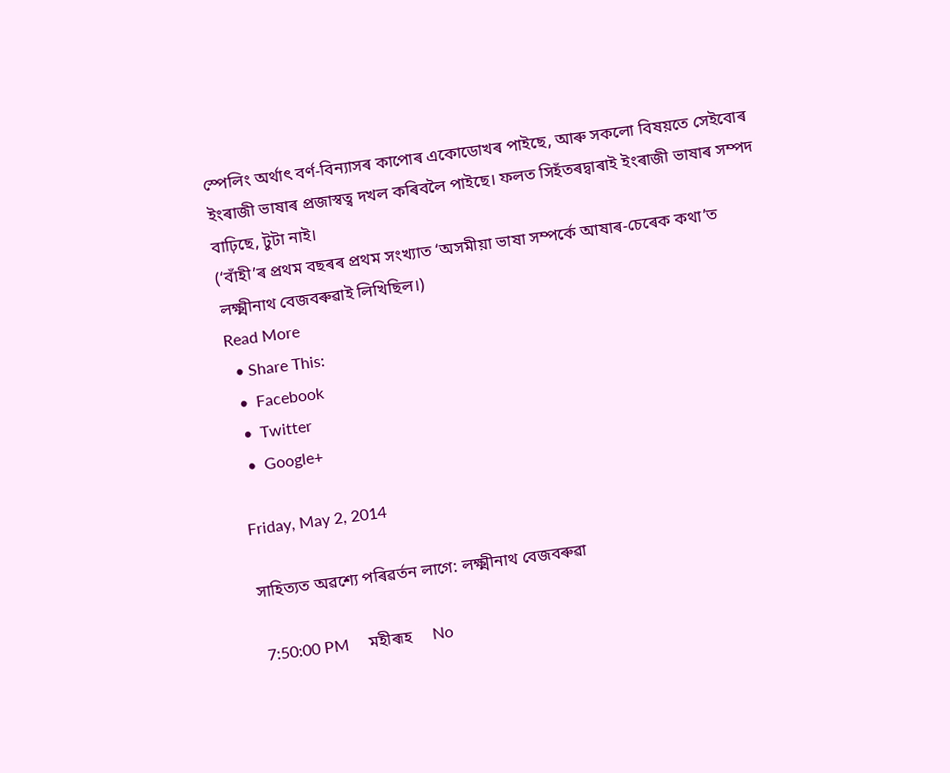স্পেলিং অৰ্থাৎ বৰ্ণ-বিন্যাসৰ কাপোৰ একোডোখৰ পাইছে, আৰু সকলো বিষয়তে সেইবোৰ ইংৰাজী ভাষাৰ প্ৰজাস্বত্ব দখল কৰিবলৈ পাইছে। ফলত সিহঁতৰদ্বাৰাই ইংৰাজী ভাষাৰ সম্পদ বাঢ়িছে, টুটা নাই।
(‘বাঁহী’ৰ প্ৰথম বছৰৰ প্ৰথম সংখ্যাত ‘অসমীয়া ভাষা সম্পৰ্কে আষাৰ-চেৰেক কথা’ত লক্ষ্মীনাথ বেজবৰুৱাই লিখিছিল।)
Read More
  • Share This:
  •  Facebook
  •  Twitter
  •  Google+

Friday, May 2, 2014

সাহিত্যত অৱশ্যে পৰিৱৰ্তন লাগে: লক্ষ্মীনাথ বেজবৰুৱা

 7:50:00 PM     মহীৰূহ     No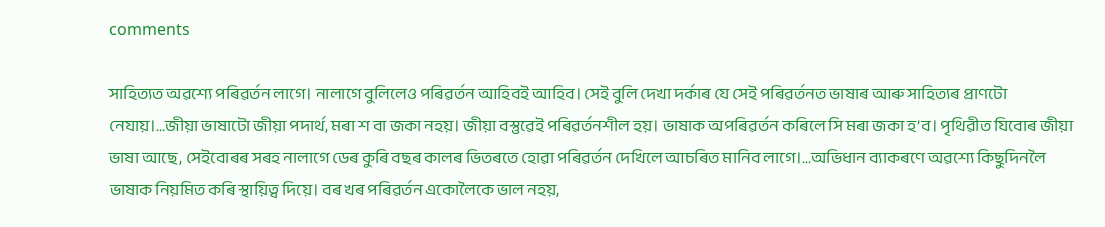comments

সাহিত্যত অৱশ্যে পৰিৱৰ্তন লাগে। নালাগে বুলিলেও পৰিৱৰ্তন আহিবই আহিব। সেই বুলি দেখা দৰ্কাৰ যে সেই পৰিৱৰ্তনত ভাষাৰ আৰু সাহিত্যৰ প্ৰাণটো নেযায়।...জীয়া ভাষাটো জীয়া পদাৰ্থ, মৰা শ বা জকা নহয়। জীয়া বস্তুৱেই পৰিৱৰ্তনশীল হয়। ভাষাক অপৰিৱৰ্তন কৰিলে সি মৰা জকা হ’ব। পৃথিৱীত যিবোৰ জীয়া ভাষা আছে, সেইবোৰৰ সৰহ নালাগে ডেৰ কুৰি বছৰ কালৰ ভিতৰতে হোৱা পৰিৱৰ্তন দেখিলে আচৰিত মানিব লাগে।...অভিধান ব্যাকৰণে অৱশ্যে কিছুদিনলৈ ভাষাক নিয়মিত কৰি স্থায়িত্ব দিয়ে। বৰ খৰ পৰিৱৰ্তন একোলৈকে ভাল নহয়,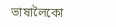ভাষালৈকো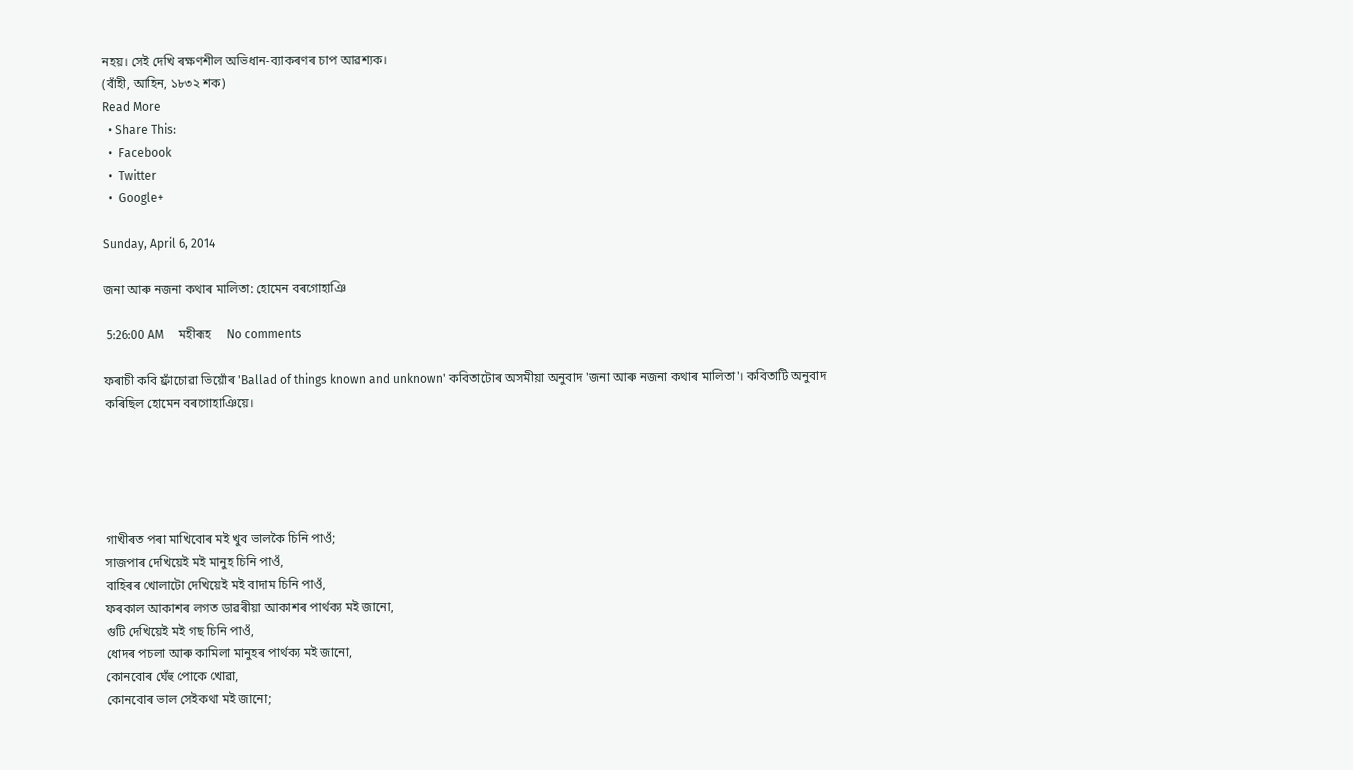নহয়। সেই দেখি ৰক্ষণশীল অভিধান-ব্যাকৰণৰ চাপ আৱশ্যক।
(বাঁহী, আহিন, ১৮৩২ শক)
Read More
  • Share This:
  •  Facebook
  •  Twitter
  •  Google+

Sunday, April 6, 2014

জনা আৰু নজনা কথাৰ মালিতা: হোমেন বৰগোহাঞি

 5:26:00 AM     মহীৰূহ     No comments

ফৰাচী কবি ফ্ৰাঁচোৱা ভিয়োঁৰ 'Ballad of things known and unknown' কবিতাটোৰ অসমীয়া অনুবাদ 'জনা আৰু নজনা কথাৰ মালিতা'। কবিতাটি অনুবাদ কৰিছিল হোমেন বৰগোহাঞিয়ে।





গাখীৰত পৰা মাখিবোৰ মই খুব ভালকৈ চিনি পাওঁ;
সাজপাৰ দেখিয়েই মই মানুহ চিনি পাওঁ,
বাহিৰৰ খোলাটো দেখিয়েই মই বাদাম চিনি পাওঁ,
ফৰকাল আকাশৰ লগত ডাৱৰীয়া আকাশৰ পাৰ্থক্য মই জানো,
গুটি দেখিয়েই মই গছ চিনি পাওঁ,
ধোদৰ পচলা আৰু কামিলা মানুহৰ পাৰ্থক্য মই জানো,
কোনবোৰ ঘেঁহু পোকে খোৱা,
কোনবোৰ ভাল সেইকথা মই জানো;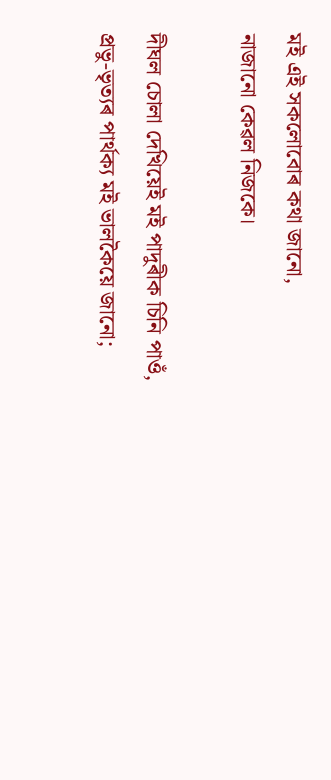মই এই সকলোবোৰ কথা জানো,
নাজানো কেৱল নিজকে।

দীঘল চোলা দেখিয়েই মই পাদুৰীক চিনি পাওঁ,
প্ৰভু-ভৃত্যৰ পাৰ্থক্য মই ভালকৈয়ে জানো;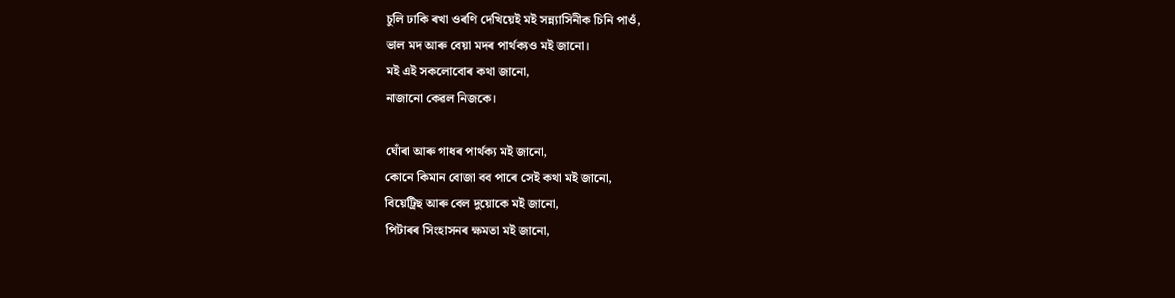চুলি ঢাকি ৰখা ওৰণি দেখিয়েই মই সন্ন্যাসিনীক চিনি পাওঁ,
ভাল মদ আৰু বেয়া মদৰ পাৰ্থক্যও মই জানো।
মই এই সকলোবোৰ কথা জানো,
নাজানো কেৱল নিজকে।

ঘোঁৰা আৰু গাধৰ পাৰ্থক্য মই জানো,
কোনে কিমান বোজা বব পাৰে সেই কথা মই জানো,
বিয়েট্ৰিছ আৰু বেল দুয়োকে মই জানো,
পিটাৰৰ সিংহাসনৰ ক্ষমতা মই জানো,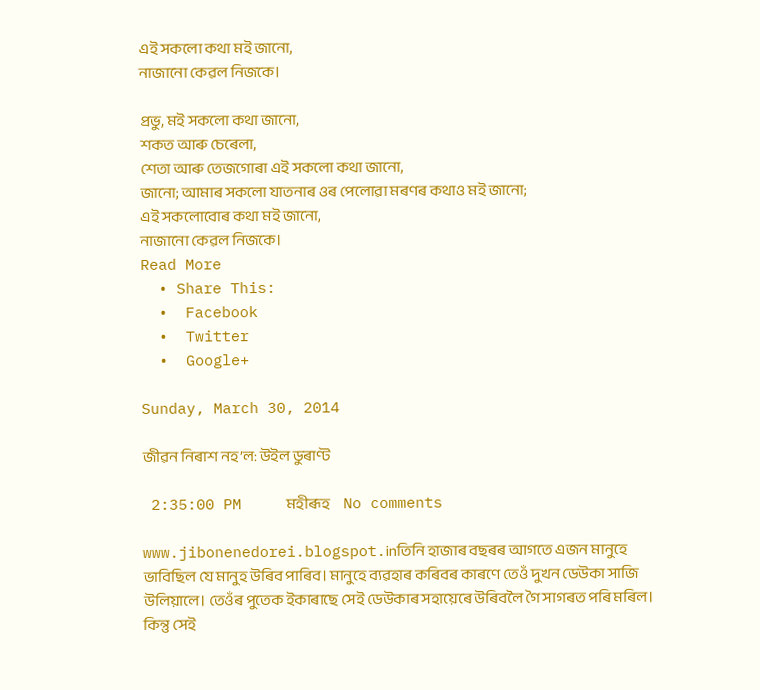এই সকলো কথা মই জানো,
নাজানো কেৱল নিজকে।

প্ৰভু, মই সকলো কথা জানো,
শকত আৰু চেৰেলা,
শেতা আৰু তেজগোৰা এই সকলো কথা জানো,
জানো; আমাৰ সকলো যাতনাৰ ওৰ পেলোৱা মৰণৰ কথাও মই জানো;
এই সকলোবোৰ কথা মই জানো,
নাজানো কেৱল নিজকে।
Read More
  • Share This:
  •  Facebook
  •  Twitter
  •  Google+

Sunday, March 30, 2014

জীৱন নিৰাশ নহ’ল: উইল ডুৰাণ্ট

 2:35:00 PM     মহীৰূহ     No comments

www.jibonenedorei.blogspot.inতিনি হাজাৰ বছৰৰ আগতে এজন মানুহে ভাবিছিল যে মানুহ উৰিব পাৰিব। মানুহে ব্যৱহাৰ কৰিবৰ কাৰণে তেওঁ দুখন ডেউকা সাজি উলিয়ালে। তেওঁৰ পুতেক ইকাৰাছে সেই ডেউকাৰ সহায়েৰে উৰিবলৈ গৈ সাগৰত পৰি মৰিল।
কিন্তু সেই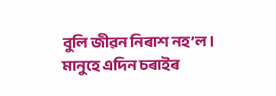বুলি জীৱন নিৰাশ নহ’ল। মানুহে এদিন চৰাইৰ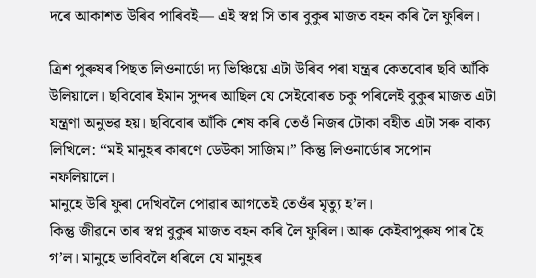দৰে আকাশত উৰিব পাৰিবই— এই স্বপ্ন সি তাৰ বুকুৰ মাজত বহন কৰি লৈ ফুৰিল।

ত্ৰিশ পুৰুষৰ পিছত লিওনাৰ্ডো দ্য ভিঞ্চিয়ে এটা উৰিব পৰা যন্ত্ৰৰ কেতবোৰ ছবি আঁকি উলিয়ালে। ছবিবোৰ ইমান সুন্দৰ আছিল যে সেইবোৰত চকু পৰিলেই বুকুৰ মাজত এটা যন্ত্ৰণা অনুভৱ হয়। ছবিবোৰ আঁকি শেষ কৰি তেওঁ নিজৰ টোকা বহীত এটা সৰু বাক্য লিখিলে: “মই মানুহৰ কাৰণে ডেউকা সাজিম।” কিন্তু লিওনাৰ্ডোৰ সপোন নফলিয়ালে।
মানুহে উৰি ফুৰা দেখিবলৈ পোৱাৰ আগতেই তেওঁৰ মৃত্যু হ’ল।
কিন্তু জীৱনে তাৰ স্বপ্ন বুকুৰ মাজত বহন কৰি লৈ ফুৰিল। আৰু কেইবাপুৰুষ পাৰ হৈ গ’ল। মানুহে ভাবিবলৈ ধৰিলে যে মানুহৰ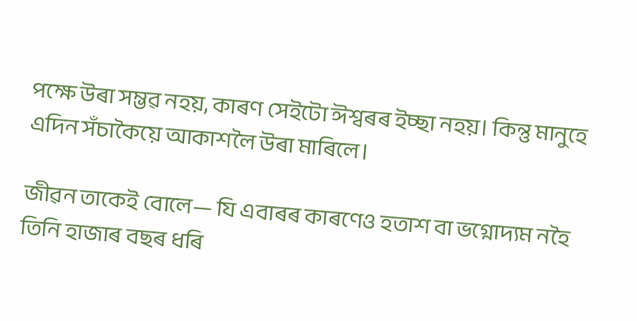পক্ষে উৰা সম্ভৱ নহয়, কাৰণ সেইটো ঈশ্বৰৰ ইচ্ছা নহয়। কিন্তু মানুহে এদিন সঁচাকৈয়ে আকাশলৈ উৰা মাৰিলে।

জীৱন তাকেই বোলে— যি এবাৰৰ কাৰণেও হতাশ বা ভগ্নোদ্যম নহৈ তিনি হাজাৰ বছৰ ধৰি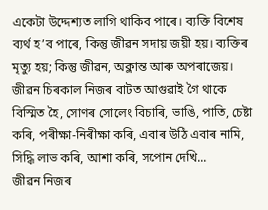একেটা উদ্দেশ্যত লাগি থাকিব পাৰে। ব্যক্তি বিশেষ ব্যৰ্থ হ’ব পাৰে, কিন্তু জীৱন সদায় জয়ী হয়। ব্যক্তিৰ মৃত্যু হয়; কিন্তু জীৱন, অক্লান্ত আৰু অপৰাজেয়। জীৱন চিৰকাল নিজৰ বাটত আগুৱাই গৈ থাকে বিস্মিত হৈ, সোণৰ সোলেং বিচাৰি, ভাঙি, পাতি, চেষ্টা কৰি, পৰীক্ষা-নিৰীক্ষা কৰি, এবাৰ উঠি এবাৰ নামি, সিদ্ধি লাভ কৰি, আশা কৰি, সপোন দেখি...
জীৱন নিজৰ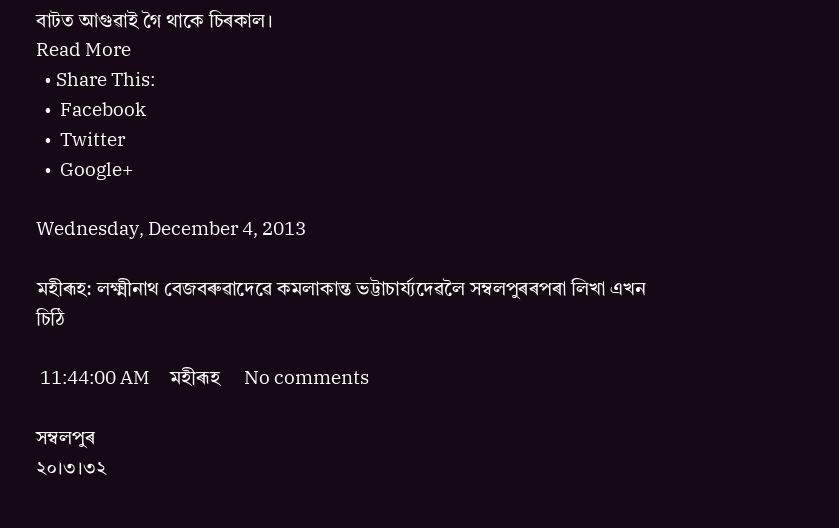বাটত আগুৱাই গৈ থাকে চিৰকাল।
Read More
  • Share This:
  •  Facebook
  •  Twitter
  •  Google+

Wednesday, December 4, 2013

মহীৰূহ: লক্ষ্মীনাথ বেজবৰুৱাদেৱে কমলাকান্ত ভট্টাচার্য্যদেৱলৈ সম্বলপুৰৰপৰা লিখা এখন চিঠি

 11:44:00 AM     মহীৰূহ     No comments

সম্বলপুৰ
২০।৩।৩২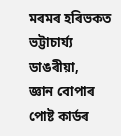মৰমৰ হৰিভকত ভট্টাচাৰ্য্য ডাঙৰীয়া,
জ্ঞান বোপাৰ পোষ্ট কাৰ্ডৰ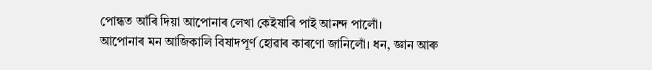পোন্ধত আঁৰি দিয়া আপোনাৰ লেখা কেইষাৰি পাই আনন্দ পালোঁ।
আপোনাৰ মন আজিকালি বিষাদপূৰ্ণ হোৱাৰ কাৰণো জানিলোঁ। ধন, জ্ঞান আৰু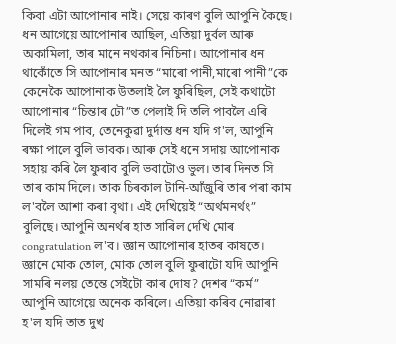কিবা এটা আপোনাৰ নাই। সেয়ে কাৰণ বুলি আপুনি কৈছে। ধন আগেয়ে আপোনাৰ আছিল, এতিয়া দুৰ্বল আৰু অকামিলা, তাৰ মানে নথকাৰ নিচিনা। আপোনাৰ ধন থাকোঁতে সি আপোনাৰ মনত “মাৰো পানী,মাৰো পানী”কে কেনেকৈ আপোনাক উতলাই লৈ ফুৰিছিল, সেই কথাটো আপোনাৰ “চিন্তাৰ ঢৌ”ত পেলাই দি তলি পাবলৈ এৰি দিলেই গম পাব, তেনেকুৱা দুৰ্দান্ত ধন যদি গ'ল, আপুনি ৰক্ষা পালে বুলি ভাবক। আৰু সেই ধনে সদায় আপোনাক সহায় কৰি লৈ ফুৰাব বুলি ভবাটোও ভুল। তাৰ দিনত সি তাৰ কাম দিলে। তাক চিৰকাল টানি-আঁজুৰি তাৰ পৰা কাম ল'বলৈ আশা কৰা বৃথা। এই দেখিয়েই “অৰ্থমনৰ্থং” বুলিছে। আপুনি অনৰ্থৰ হাত সাৰিল দেখি মোৰ congratulation ল'ব। জ্ঞান আপোনাৰ হাতৰ কাষতে। জ্ঞানে মোক তোল, মোক তোল বুলি ফুৰাটো যদি আপুনি সামৰি নলয় তেন্তে সেইটো কাৰ দোষ? দেশৰ “কৰ্ম” আপুনি আগেয়ে অনেক কৰিলে। এতিয়া কৰিব নোৱাৰা হ'ল যদি তাত দুখ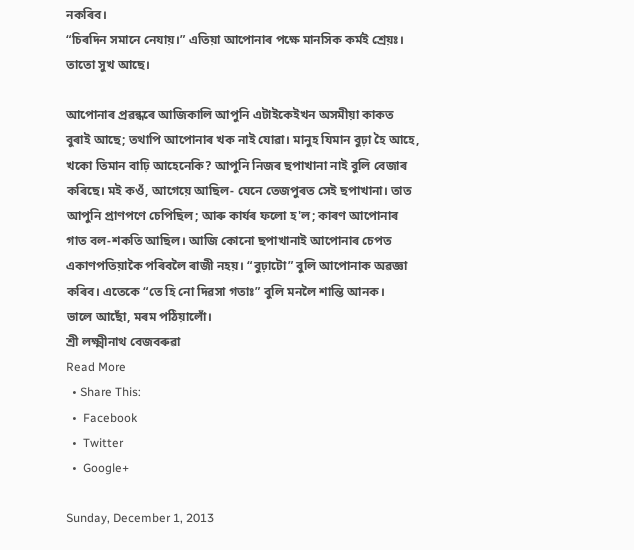নকৰিব।
“চিৰদিন সমানে নেযায়।” এতিয়া আপোনাৰ পক্ষে মানসিক কৰ্মই শ্ৰেয়ঃ। তাতো সুখ আছে।

আপোনাৰ প্ৰৱন্ধৰে আজিকালি আপুনি এটাইকেইখন অসমীয়া কাকত বুৰাই আছে; তথাপি আপোনাৰ খক নাই যোৱা। মানুহ যিমান বুঢ়া হৈ আহে, খকো তিমান বাঢ়ি আহেনেকি? আপুনি নিজৰ ছপাখানা নাই বুলি বেজাৰ কৰিছে। মই কওঁ, আগেয়ে আছিল- যেনে তেজপুৰত সেই ছপাখানা। তাত আপুনি প্ৰাণপণে চেপিছিল; আৰু কাৰ্যৰ ফলো হ'ল; কাৰণ আপোনাৰ গাত বল-শকতি আছিল। আজি কোনো ছপাখানাই আপোনাৰ চেপত একাণপতিয়াকৈ পৰিবলৈ ৰাজী নহয়। “বুঢ়াটো” বুলি আপোনাক অৱজ্ঞা কৰিব। এতেকে “তে হি নো দিৱসা গতাঃ” বুলি মনলৈ শান্তি আনক।
ভালে আছোঁ, মৰম পঠিয়ালোঁ।
শ্ৰী লক্ষ্মীনাথ বেজবৰুৱা
Read More
  • Share This:
  •  Facebook
  •  Twitter
  •  Google+

Sunday, December 1, 2013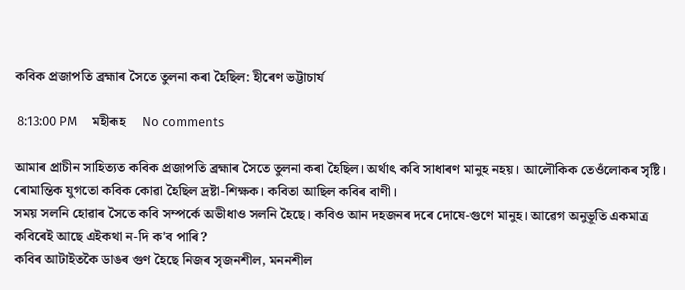কবিক প্রজাপতি ব্রহ্মাৰ সৈতে তুলনা কৰা হৈছিল: হীৰেণ ভট্টাচার্য

 8:13:00 PM     মহীৰূহ     No comments

আমাৰ প্ৰাচীন সাহিত্যত কবিক প্ৰজাপতি ব্ৰহ্মাৰ সৈতে তুলনা কৰা হৈছিল। অৰ্থাৎ কবি সাধাৰণ মানুহ নহয়। আলৌকিক তেওঁলোকৰ সৃষ্টি। ৰোমান্তিক যুগতো কবিক কোৱা হৈছিল দ্ৰষ্টা-শিক্ষক। কবিতা আছিল কবিৰ বাণী।
সময় সলনি হোৱাৰ সৈতে কবি সম্পৰ্কে অভীধাও সলনি হৈছে। কবিও আন দহজনৰ দৰে দোষে-গুণে মানুহ। আৱেগ অনুভূতি একমাত্ৰ কবিৰেই আছে এইকথা ন-দি ক'ব পাৰি?
কবিৰ আটাইতকৈ ডাঙৰ গুণ হৈছে নিজৰ সৃজনশীল, মননশীল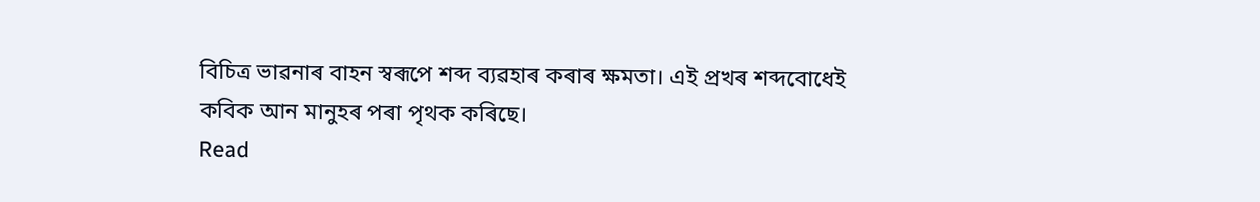বিচিত্ৰ ভাৱনাৰ বাহন স্বৰূপে শব্দ ব্যৱহাৰ কৰাৰ ক্ষমতা। এই প্ৰখৰ শব্দবোধেই কবিক আন মানুহৰ পৰা পৃথক কৰিছে।
Read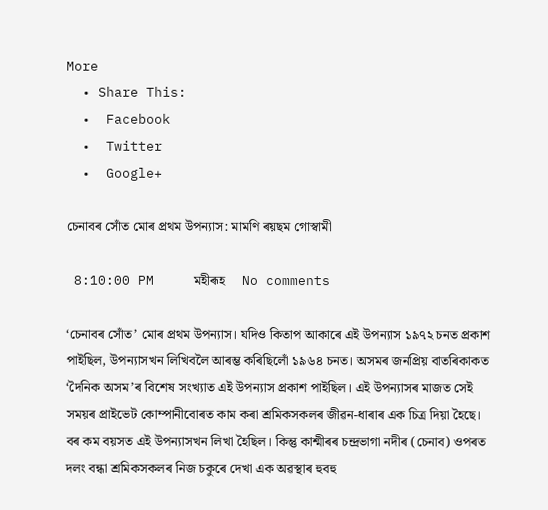More
  • Share This:
  •  Facebook
  •  Twitter
  •  Google+

চেনাবৰ সোঁত মোৰ প্রথম উপন্যাস: মামণি ৰয়ছম গোস্বামী

 8:10:00 PM     মহীৰূহ     No comments

‘চেনাবৰ সোঁত’ মোৰ প্ৰথম উপন্যাস। যদিও কিতাপ আকাৰে এই উপন্যাস ১৯৭২ চনত প্ৰকাশ পাইছিল, উপন্যাসখন লিখিবলৈ আৰম্ভ কৰিছিলোঁ ১৯৬৪ চনত। অসমৰ জনপ্ৰিয় বাতৰিকাকত ‘দৈনিক অসম’ৰ বিশেষ সংখ্যাত এই উপন্যাস প্ৰকাশ পাইছিল। এই উপন্যাসৰ মাজত সেই সময়ৰ প্ৰাইভেট কোম্পানীবোৰত কাম কৰা শ্ৰমিকসকলৰ জীৱন-ধাৰাৰ এক চিত্ৰ দিয়া হৈছে। বৰ কম বয়সত এই উপন্যাসখন লিখা হৈছিল। কিন্তু কাশ্মীৰৰ চন্দ্ৰভাগা নদীৰ (চেনাব) ওপৰত দলং বন্ধা শ্ৰমিকসকলৰ নিজ চকুৰে দেখা এক অৱস্থাৰ হুবহু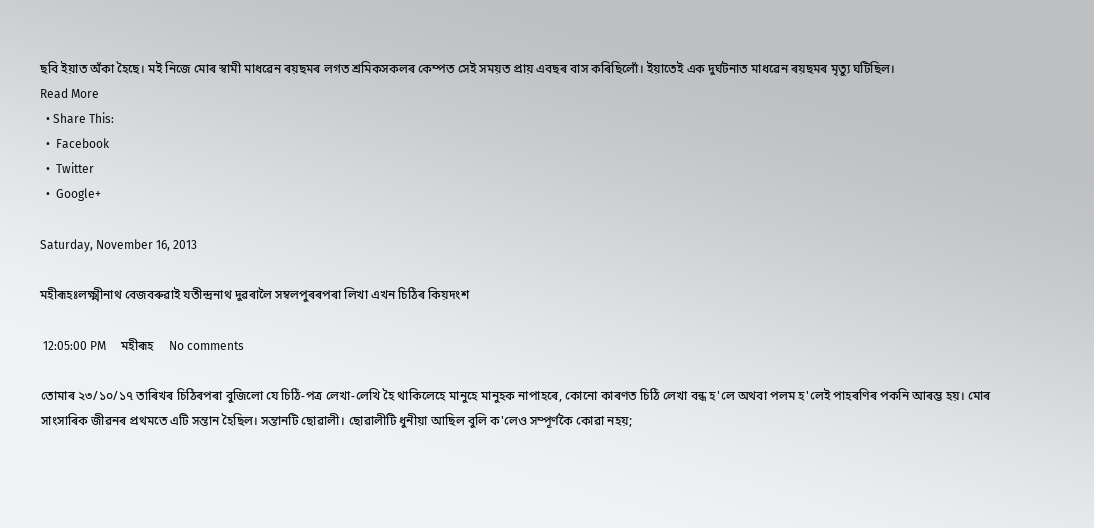ছবি ইয়াত অঁকা হৈছে। মই নিজে মোৰ স্বামী মাধৱেন ৰয়ছমৰ লগত শ্ৰমিকসকলৰ কেম্পত সেই সময়ত প্ৰায় এবছৰ বাস কৰিছিলোঁ। ইয়াতেই এক দুৰ্ঘটনাত মাধৱেন ৰয়ছমৰ মৃত্যু ঘটিছিল।
Read More
  • Share This:
  •  Facebook
  •  Twitter
  •  Google+

Saturday, November 16, 2013

মহীৰূহঃলক্ষ্মীনাথ বেজবৰুৱাই যতীন্দ্রনাথ দুৱৰালৈ সম্বলপুৰৰপৰা লিখা এখন চিঠিৰ কিয়দংশ

 12:05:00 PM     মহীৰূহ     No comments

তোমাৰ ২৩/১০/১৭ তাৰিখৰ চিঠিৰপৰা বুজিলো যে চিঠি-পত্র লেখা-লেখি হৈ থাকিলেহে মানুহে মানুহক নাপাহৰে, কোনো কাৰণত চিঠি লেখা বন্ধ হ'লে অথবা পলম হ'লেই পাহৰণিৰ পকনি আৰম্ভ হয়। মোৰ সাংসাৰিক জীৱনৰ প্রথমতে এটি সন্তান হৈছিল। সন্তানটি ছোৱালী। ছোৱালীটি ধুনীয়া আছিল বুলি ক'লেও সম্পূর্ণকৈ কোৱা নহয়;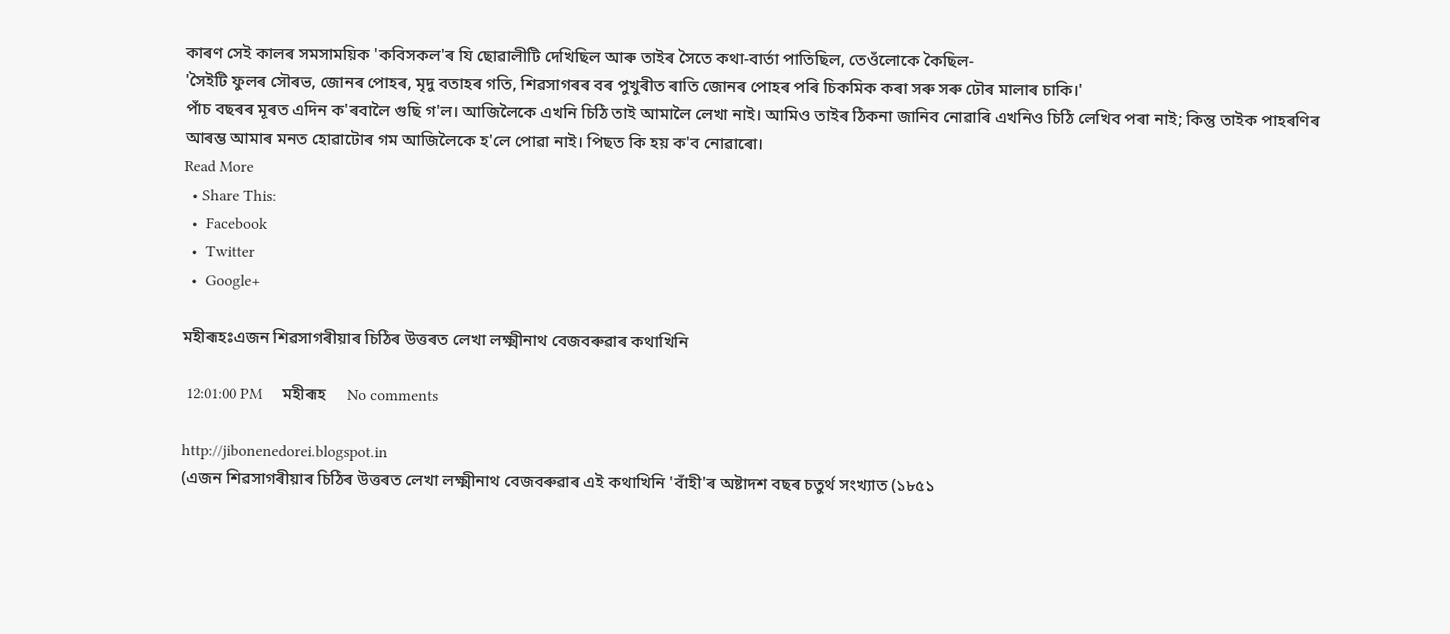কাৰণ সেই কালৰ সমসাময়িক 'কবিসকল'ৰ যি ছোৱালীটি দেখিছিল আৰু তাইৰ সৈতে কথা-বার্তা পাতিছিল, তেওঁলোকে কৈছিল-
'সৈইটি ফুলৰ সৌৰভ, জোনৰ পোহৰ, মৃদু বতাহৰ গতি, শিৱসাগৰৰ বৰ পুখুৰীত ৰাতি জোনৰ পোহৰ পৰি চিকমিক কৰা সৰু সৰু ঢৌৰ মালাৰ চাকি।'
পাঁচ বছৰৰ মূৰত এদিন ক'ৰবালৈ গুছি গ'ল। আজিলৈকে এখনি চিঠি তাই আমালৈ লেখা নাই। আমিও তাইৰ ঠিকনা জানিব নোৱাৰি এখনিও চিঠি লেখিব পৰা নাই; কিন্তু তাইক পাহৰণিৰ আৰম্ভ আমাৰ মনত হোৱাটোৰ গম আজিলৈকে হ'লে পোৱা নাই। পিছত কি হয় ক'ব নোৱাৰো।
Read More
  • Share This:
  •  Facebook
  •  Twitter
  •  Google+

মহীৰূহঃএজন শিৱসাগৰীয়াৰ চিঠিৰ উত্তৰত লেখা লক্ষ্মীনাথ বেজবৰুৱাৰ কথাখিনি

 12:01:00 PM     মহীৰূহ     No comments

http://jibonenedorei.blogspot.in
(এজন শিৱসাগৰীয়াৰ চিঠিৰ উত্তৰত লেখা লক্ষ্মীনাথ বেজবৰুৱাৰ এই কথাখিনি 'বাঁহী'ৰ অষ্টাদশ বছৰ চতুর্থ সংখ্যাত (১৮৫১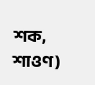শক, শাওণ)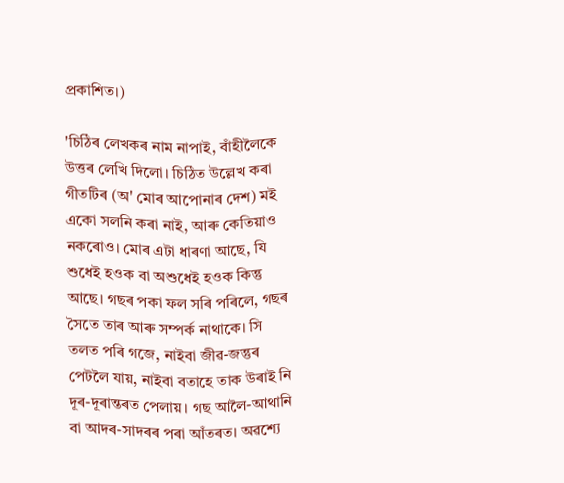প্রকাশিত।)

'চিঠিৰ লেখকৰ নাম নাপাই, বাঁহীলৈকে উত্তৰ লেখি দিলো। চিঠিত উল্লেখ কৰা গীতটিৰ (অ' মোৰ আপোনাৰ দেশ) মই একো সলনি কৰা নাই, আৰু কেতিয়াও নকৰোও। মোৰ এটা ধাৰণা আছে, যি শুধেই হওক বা অশুধেই হওক কিন্তু আছে। গছৰ পকা ফল সৰি পৰিলে, গছৰ সৈতে তাৰ আৰু সম্পর্ক নাথাকে। সি তলত পৰি গজে, নাইবা জীৱ-জন্তুৰ পেটলৈ যায়, নাইবা বতাহে তাক উৰাই নি দূৰ-দূৰান্তৰত পেলায়। গছ আলৈ-আথানি বা আদৰ-সাদৰৰ পৰা আঁতৰত। অৱশ্যে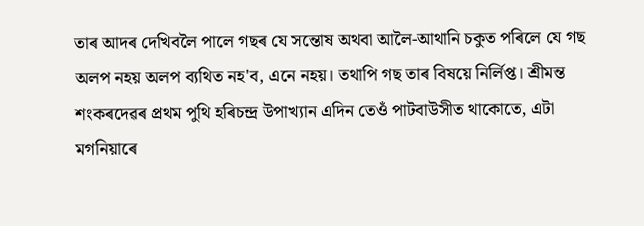তাৰ আদৰ দেখিবলৈ পালে গছৰ যে সন্তোষ অথবা আলৈ-আথানি চকুত পৰিলে যে গছ অলপ নহয় অলপ ব্যথিত নহ'ব, এনে নহয়। তথাপি গছ তাৰ বিষয়ে নির্লিপ্ত। শ্রীমন্ত শংকৰদেৱৰ প্রথম পুথি হৰিচন্দ্র উপাখ্যান এদিন তেওঁ পাটবাউসীত থাকোতে, এটা মগনিয়াৰে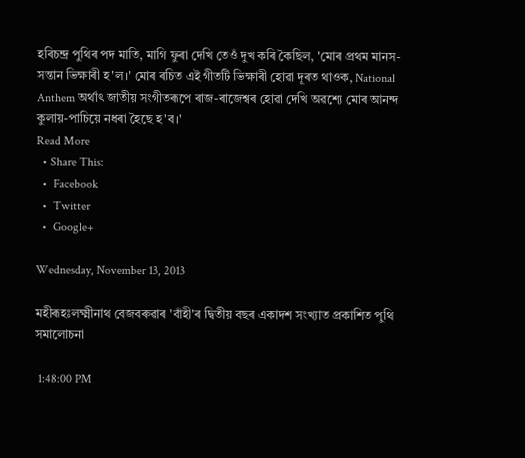হৰিচন্দ্র পুথিৰ পদ মাতি, মাগি ফুৰা দেখি তেওঁ দুখ কৰি কৈছিল, 'মোৰ প্রথম মানস-সন্তান ভিক্ষাৰী হ'ল।' মোৰ ৰচিত এই গীতটি ভিক্ষাৰী হোৱা দূৰত থাওক, National Anthem অর্থাৎ জাতীয় সংগীতৰূপে ৰাজ-ৰাজেশ্বৰ হোৱা দেখি অৱশ্যে মোৰ আনন্দ কুলায়-পাচিয়ে নধৰা হৈছে হ'ব।'
Read More
  • Share This:
  •  Facebook
  •  Twitter
  •  Google+

Wednesday, November 13, 2013

মহীৰূহঃলক্ষ্মীনাথ বেজবৰুৱাৰ 'বাঁহী'ৰ দ্বিতীয় বছৰ একাদশ সংখ্যাত প্রকাশিত পুথি সমালোচনা

 1:48:00 PM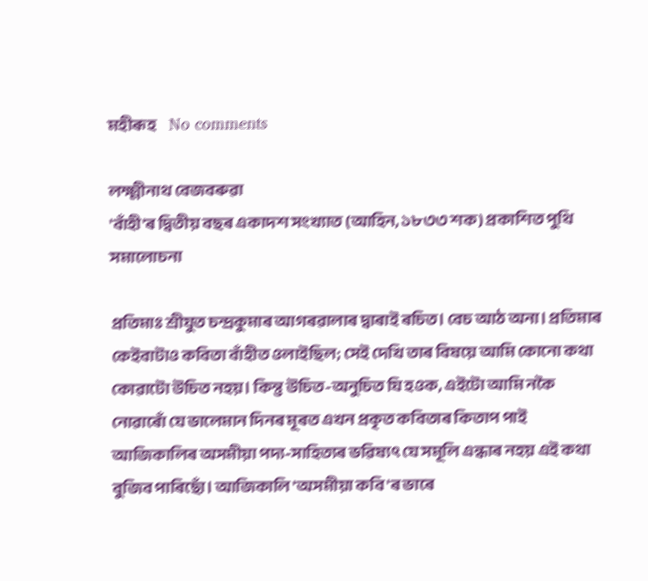মহীৰূহ     No comments

লক্ষ্মীনাথ বেজবৰুৱা
'বাঁহী'ৰ দ্বিতীয় বছৰ একাদশ সংখ্যাত (আহিন, ১৮৩৩ শক) প্রকাশিত পুথি সমালোচনা

প্রতিমাঃ শ্রীযুত চন্দ্রকুমাৰ আগৰৱালাৰ দ্বাৰাই ৰচিত। বেচ আঠ অনা। প্রতিমাৰ কেইবাটাও কবিতা বাঁহীত ওলাইছিল; সেই দেখি তাৰ বিষয়ে আমি কোনো কথা কোৱাটো উচিত নহয়। কিন্তু উচিত-অনুচিত যি হওক, এইটো আমি নকৈ নোৱাৰোঁ যে ভালেমান দিনৰ মূৰত এখন প্রকৃত কবিতাৰ কিতাপ পাই আজিকালিৰ অসমীয়া পদ্য-সাহিত্যৰ ভৱিষ্যৎ যে সমূলি এন্ধাৰ নহয় এই কথা বুজিব পাৰিছোঁ। আজিকালি 'অসমীয়া কবি'ৰ ভাৰে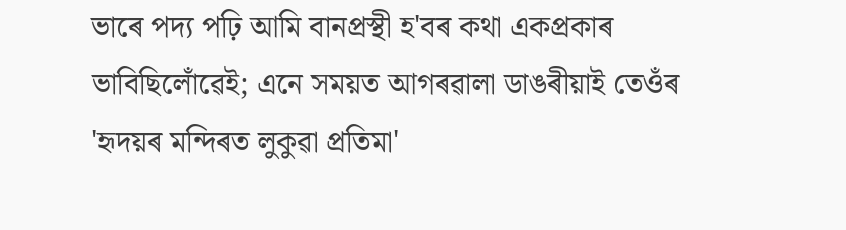ভাৰে পদ্য পঢ়ি আমি বানপ্রস্থী হ'বৰ কথা একপ্রকাৰ ভাবিছিলোঁৱেই; এনে সময়ত আগৰৱালা ডাঙৰীয়াই তেওঁৰ 'হৃদয়ৰ মন্দিৰত লুকুৱা প্রতিমা'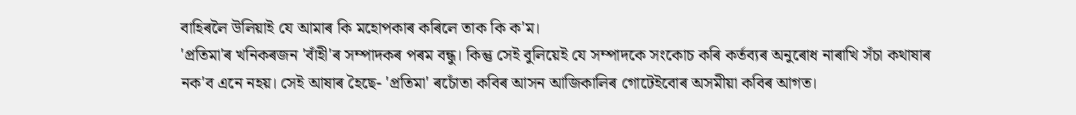বাহিৰলৈ উলিয়াই যে আমাৰ কি মহোপকাৰ কৰিলে তাক কি ক'ম।
'প্রতিমা'ৰ খনিকৰজন 'বাঁহী'ৰ সম্পাদকৰ পৰম বন্ধু। কিন্তু সেই বুলিয়েই যে সম্পাদকে সংকোচ কৰি কর্তব্যৰ অনুৰোধ নাৰাখি সঁচা কথাষাৰ নক'ব এনে নহয়। সেই আষাৰ হৈছে- 'প্রতিমা' ৰচোঁতা কবিৰ আসন আজিকালিৰ গোটেইবোৰ অসমীয়া কবিৰ আগত।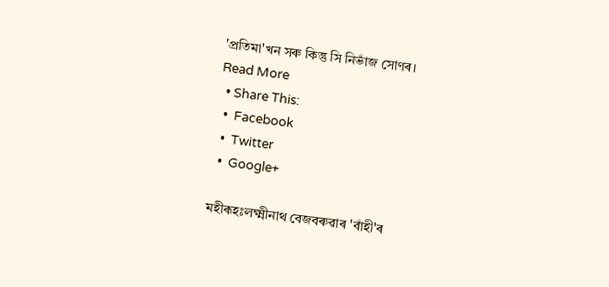'প্রতিমা'খন সৰু কিন্তু সি নিভাঁজ সোণৰ।
Read More
  • Share This:
  •  Facebook
  •  Twitter
  •  Google+

মহীৰূহঃলক্ষ্মীনাথ বেজবৰুৱাৰ 'বাঁহী'ৰ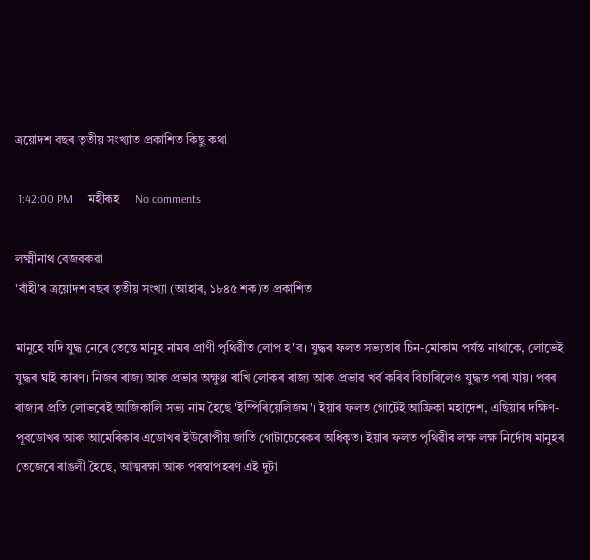ত্রয়োদশ বছৰ তৃতীয় সংখ্যাত প্রকাশিত কিছু কথা

 1:42:00 PM     মহীৰূহ     No comments

লক্ষ্মীনাথ বেজবৰুৱা
'বাঁহী'ৰ ত্রয়োদশ বছৰ তৃতীয় সংখ্যা (আহাৰ, ১৮৪৫ শক)ত প্রকাশিত

মানুহে যদি যুদ্ধ নেৰে তেন্তে মানুহ নামৰ প্রাণী পৃথিৱীত লোপ হ'ব। যুদ্ধৰ ফলত সভ্যতাৰ চিন-মোকাম পর্যন্ত নাথাকে, লোভেই যুদ্ধৰ ঘাই কাৰণ। নিজৰ ৰাজ্য আৰু প্রভাৱ অক্ষুণ্ণ ৰাখি লোকৰ ৰাজ্য আৰু প্রভাৱ খর্ব কৰিব বিচাৰিলেও যুদ্ধত পৰা যায়। পৰৰ ৰাজ্যৰ প্রতি লোভৰেই আজিকালি সভ্য নাম হৈছে 'ইম্পিৰিয়েলিজম'। ইয়াৰ ফলত গোটেই আফ্রিকা মহাদেশ, এছিয়াৰ দক্ষিণ-পূবডোখৰ আৰু আমেৰিকাৰ এডোখৰ ইউৰোপীয় জাতি গোটাচেৰেকৰ অধিকৃত। ইয়াৰ ফলত পৃথিৱীৰ লক্ষ লক্ষ নির্দোষ মানুহৰ তেজেৰে ৰাঙলী হৈছে, আত্মৰক্ষা আৰু পৰস্বাপহৰণ এই দুটা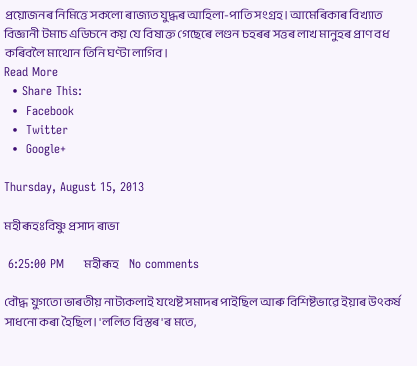প্রয়োজনৰ নিমিত্তে সকলো ৰাজ্যত যুদ্ধৰ আহিলা-পাতি সংগ্রহ। আমেৰিকাৰ বিখ্যাত বিজ্ঞানী টমাচ এডিচনে কয় যে বিষাক্ত গেছেৰে লণ্ডন চহৰৰ সত্তৰ লাখ মানুহৰ প্রাণ বধ কৰিবলৈ মাথোন তিনি ঘণ্টা লাগিব।
Read More
  • Share This:
  •  Facebook
  •  Twitter
  •  Google+

Thursday, August 15, 2013

মহীৰূহঃবিষ্ণু প্ৰসাদ ৰাভা

 6:25:00 PM     মহীৰূহ     No comments

বৌদ্ধ যুগতো ভাৰতীয় নাট্যকলাই যথেষ্ট সমাদৰ পাইছিল আৰু বিশিষ্টভাৱে ইয়াৰ উত্‍কর্ষ সাধনো কৰা হৈছিল। 'ললিত বিস্তৰ'ৰ মতে,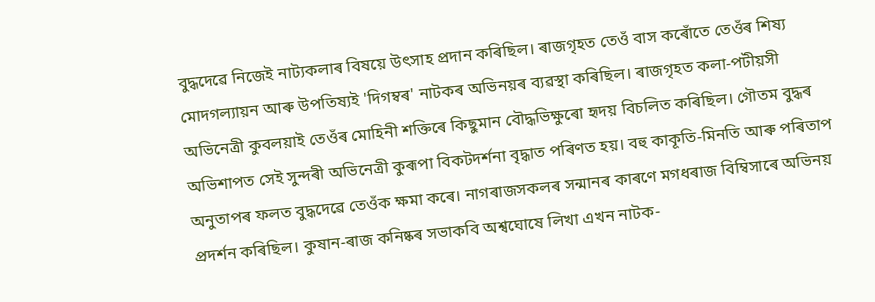বুদ্ধদেৱে নিজেই নাট্যকলাৰ বিষয়ে উত্‍সাহ প্ৰদান কৰিছিল। ৰাজগৃহত তেওঁ বাস কৰোঁতে তেওঁৰ শিষ্য মোদগল্যায়ন আৰু উপতিষ্যই 'দিগম্বৰ' নাটকৰ অভিনয়ৰ ব্যৱস্থা কৰিছিল। ৰাজগৃহত কলা-পটীয়সী অভিনেত্ৰী কুবলয়াই তেওঁৰ মোহিনী শক্তিৰে কিছুমান বৌদ্ধভিক্ষুৰো হৃদয় বিচলিত কৰিছিল। গৌতম বুদ্ধৰ অভিশাপত সেই সুন্দৰী অভিনেত্ৰী কুৰূপা বিকটদর্শনা বৃদ্ধাত পৰিণত হয়। বহু কাকূতি-মিনতি আৰু পৰিতাপ অনুতাপৰ ফলত বুদ্ধদেৱে তেওঁক ক্ষমা কৰে। নাগৰাজসকলৰ সন্মানৰ কাৰণে মগধৰাজ বিম্বিসাৰে অভিনয় প্ৰদর্শন কৰিছিল। কুষান-ৰাজ কনিষ্কৰ সভাকবি অশ্বঘোষে লিখা এখন নাটক-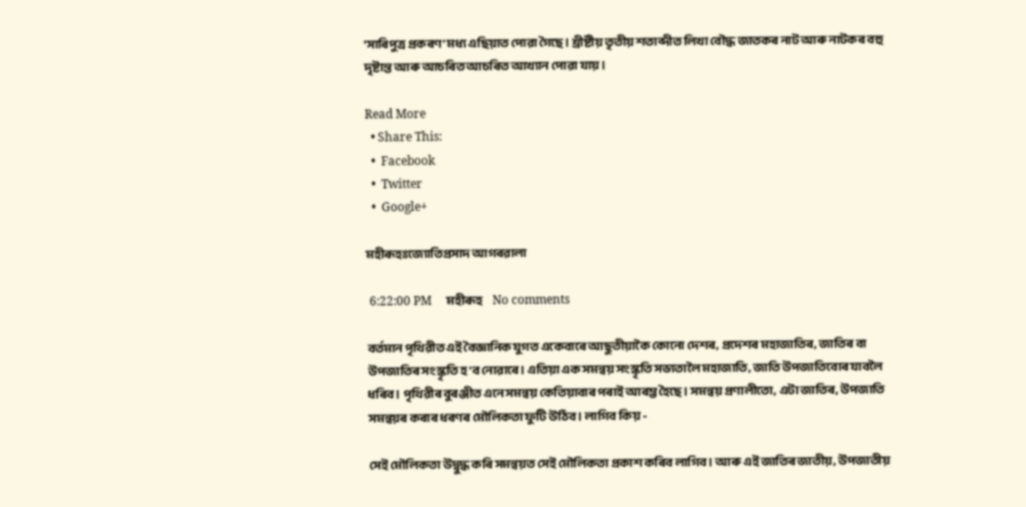'সাৰিপুত্ৰ প্ৰকৰণ' মধ্য এছিয়াত পোৱা গৈছে। খ্ৰীষ্টীয় তৃতীয় শতাব্দীত লিখা বৌদ্ধ জাতকৰ নাট আৰু নাটকৰ বহু দৃষ্টান্ত আৰু আচৰিত আচৰিত আখ্যান পোৱা যায়।

Read More
  • Share This:
  •  Facebook
  •  Twitter
  •  Google+

মহীৰূহঃজ্যোতিপ্রসাদ আগৰৱালা

 6:22:00 PM     মহীৰূহ     No comments

বর্তমান পৃথিৱীত এই বৈজ্ঞানিক যুগত একেবাৰে আছুতীয়াকৈ কোনো দেশৰ, প্রদেশৰ মহাজাতিৰ, জাতিৰ বা উপজাতিৰ সংস্কৃতি হ'ব নোৱাৰে। এতিয়া এক সমন্বয় সংস্কৃতি সভ্যতালৈ মহাজাতি, জাতি উপজাতিবোৰ যাবলৈ ধৰিব। পৃথিৱীৰ বুৰঞ্জীত এনে সমন্বয় কেতিয়াবাৰ পৰাই আৰম্ভ হৈছে। সমন্বয় প্রণালীতো, এটা জাতিৰ, উপজাতি সমন্বয়ৰ কৰাৰ ধৰণৰ মৌলিকতা ফুটি উঠিব। লাগিব কিয় -

সেই মৌলিকতা উদ্বুদ্ধ কৰি সমন্বয়ত সেই মৌলিকতা প্রকাশ কৰিব লাগিব। আৰু এই জাতিৰ জাতীয়, উপজাতীয়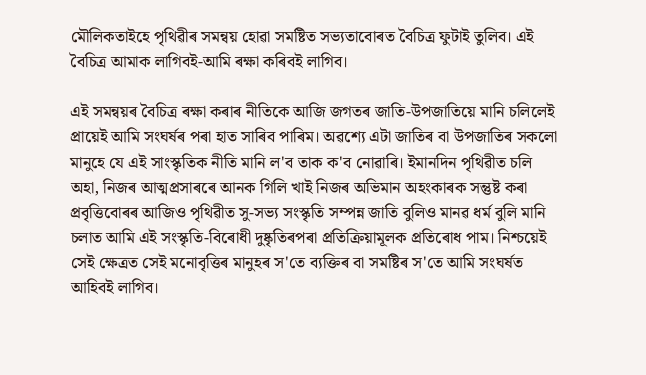মৌলিকতাইহে পৃথিৱীৰ সমন্বয় হোৱা সমষ্টিত সভ্যতাবোৰত বৈচিত্র ফুটাই তুলিব। এই বৈচিত্র আমাক লাগিবই-আমি ৰক্ষা কৰিবই লাগিব।

এই সমন্বয়ৰ বৈচিত্র ৰক্ষা কৰাৰ নীতিকে আজি জগতৰ জাতি-উপজাতিয়ে মানি চলিলেই প্রায়েই আমি সংঘর্ষৰ পৰা হাত সাৰিব পাৰিম। অৱশ্যে এটা জাতিৰ বা উপজাতিৰ সকলো মানুহে যে এই সাংস্কৃতিক নীতি মানি ল'ব তাক ক'ব নোৱাৰি। ইমানদিন পৃথিৱীত চলি অহা, নিজৰ আত্মপ্রসাৰৰে আনক গিলি খাই নিজৰ অভিমান অহংকাৰক সন্তুষ্ট কৰা প্রবৃত্তিবোৰৰ আজিও পৃথিৱীত সু-সভ্য সংস্কৃতি সম্পন্ন জাতি বুলিও মানৱ ধর্ম বুলি মানি চলাত আমি এই সংস্কৃতি-বিৰোধী দুষ্কৃতিৰপৰা প্রতিক্রিয়ামূলক প্রতিৰোধ পাম। নিশ্চয়েই সেই ক্ষেত্রত সেই মনোবৃত্তিৰ মানুহৰ স'তে ব্যক্তিৰ বা সমষ্টিৰ স'তে আমি সংঘর্ষত আহিবই লাগিব।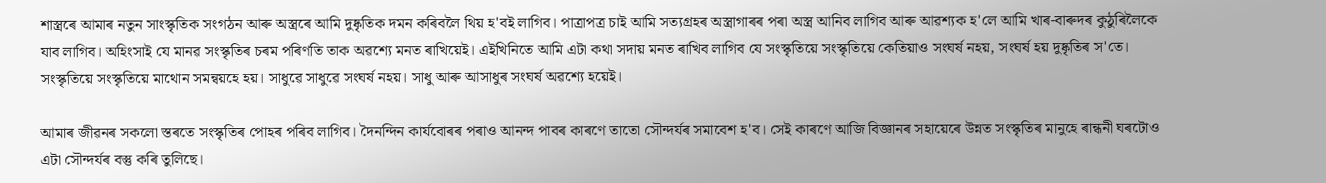শাস্ত্রৰে আমাৰ নতুন সাংস্কৃতিক সংগঠন আৰু অস্ত্রৰে আমি দুষ্কৃতিক দমন কৰিবলৈ থিয় হ'বই লাগিব। পাত্রাপত্র চাই আমি সত্যগ্রহৰ অস্ত্রাগাৰৰ পৰা অস্ত্র আনিব লাগিব আৰু আৱশ্যক হ'লে আমি খাৰ-বাৰুদৰ কুঠুৰিলৈকে যাব লাগিব। অহিংসাই যে মানৱ সংস্কৃতিৰ চৰম পৰিণতি তাক অৱশ্যে মনত ৰাখিয়েই। এইখিনিতে আমি এটা কথা সদায় মনত ৰাখিব লাগিব যে সংস্কৃতিয়ে সংস্কৃতিয়ে কেতিয়াও সংঘর্ষ নহয়, সংঘর্ষ হয় দুষ্কৃতিৰ স'তে। সংস্কৃতিয়ে সংস্কৃতিয়ে মাথোন সমন্বয়হে হয়। সাধুৱে সাধুৱে সংঘর্ষ নহয়। সাধু আৰু আসাধুৰ সংঘর্ষ অৱশ্যে হয়েই।

আমাৰ জীৱনৰ সকলো স্তৰতে সংস্কৃতিৰ পোহৰ পৰিব লাগিব। দৈনন্দিন কার্যবোৰৰ পৰাও আনন্দ পাবৰ কাৰণে তাতো সৌন্দর্যৰ সমাবেশ হ'ব। সেই কাৰণে আজি বিজ্ঞানৰ সহায়েৰে উন্নত সংস্কৃতিৰ মানুহে ৰান্ধনী ঘৰটোও এটা সৌন্দর্যৰ বস্তু কৰি তুলিছে।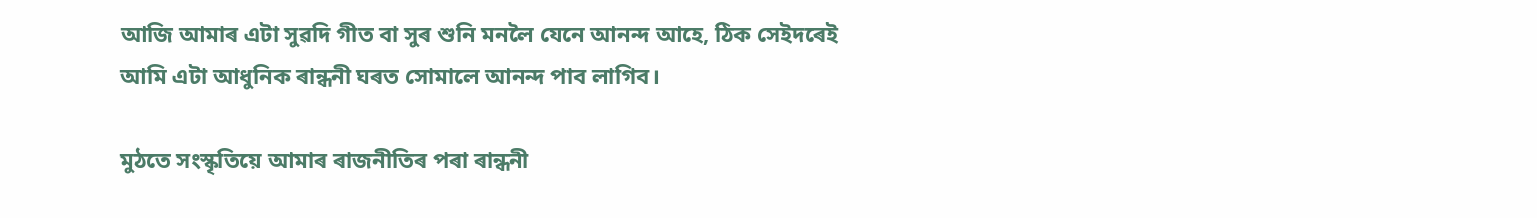আজি আমাৰ এটা সুৱদি গীত বা সুৰ শুনি মনলৈ যেনে আনন্দ আহে, ঠিক সেইদৰেই আমি এটা আধুনিক ৰান্ধনী ঘৰত সোমালে আনন্দ পাব লাগিব।

মুঠতে সংস্কৃতিয়ে আমাৰ ৰাজনীতিৰ পৰা ৰান্ধনী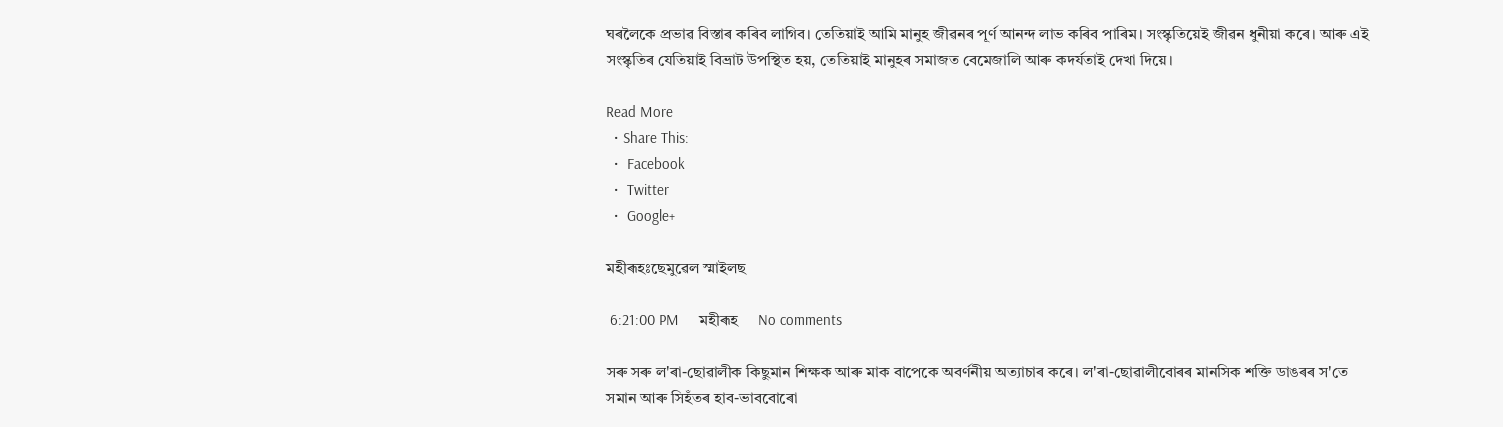ঘৰলৈকে প্রভাৱ বিস্তাৰ কৰিব লাগিব। তেতিয়াই আমি মানুহ জীৱনৰ পূর্ণ আনন্দ লাভ কৰিব পাৰিম। সংস্কৃতিয়েই জীৱন ধুনীয়া কৰে। আৰু এই সংস্কৃতিৰ যেতিয়াই বিভ্রাট উপস্থিত হয়, তেতিয়াই মানুহৰ সমাজত বেমেজালি আৰু কদর্যতাই দেখা দিয়ে।

Read More
  • Share This:
  •  Facebook
  •  Twitter
  •  Google+

মহীৰূহঃছেমুৱেল স্মাইলছ

 6:21:00 PM     মহীৰূহ     No comments

সৰু সৰু ল'ৰা-ছোৱালীক কিছুমান শিক্ষক আৰু মাক বাপেকে অবর্ণনীয় অত্যাচাৰ কৰে। ল'ৰা-ছোৱালীবোৰৰ মানসিক শক্তি ডাঙৰৰ স'তে সমান আৰু সিহঁতৰ হাব-ভাববোৰো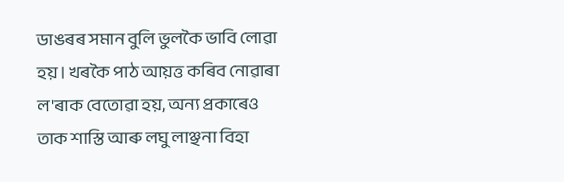ডাঙৰৰ সমান বুলি ভুলকৈ ভাবি লোৱা হয়। খৰকৈ পাঠ আয়ত্ত কৰিব নোৱাৰা ল'ৰাক বেতোৱা হয়, অন্য প্রকাৰেও তাক শাস্তি আৰু লঘু লাঞ্ছনা বিহা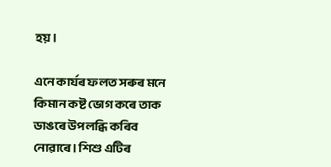হয়।

এনে কার্যৰ ফলত সৰুৰ মনে কিমান কষ্ট ভোগ কৰে তাক ডাঙৰে উপলব্ধি কৰিব নোৱাৰে। শিশু এটিৰ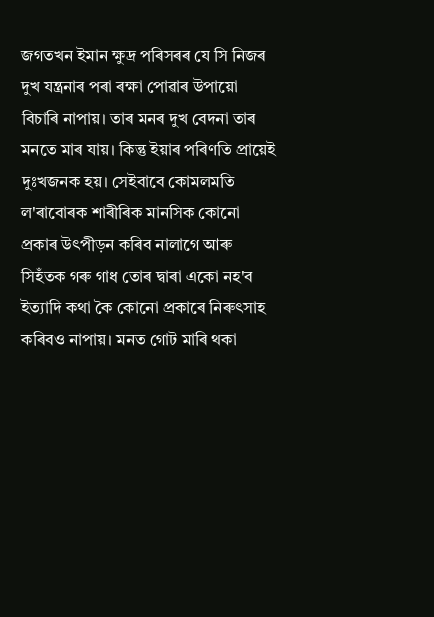জগতখন ইমান ক্ষুদ্র পৰিসৰৰ যে সি নিজৰ দুখ যন্ত্রনাৰ পৰা ৰক্ষা পোৱাৰ উপায়ো বিচাৰি নাপায়। তাৰ মনৰ দুখ বেদনা তাৰ মনতে মাৰ যায়। কিন্তু ইয়াৰ পৰিণতি প্রায়েই দুঃখজনক হয়। সেইবাবে কোমলমতি ল'ৰাবোৰক শাৰীৰিক মানসিক কোনো প্রকাৰ উৎপীড়ন কৰিব নালাগে আৰু সিহঁতক গৰু গাধ তোৰ দ্বাৰা একো নহ'ব ইত্যাদি কথা কৈ কোনো প্রকাৰে নিৰুৎসাহ কৰিবও নাপায়। মনত গোট মাৰি থকা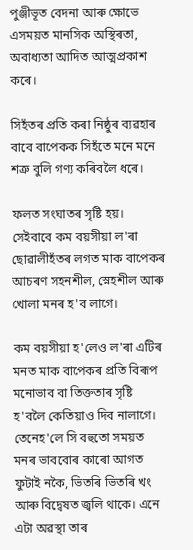পুঞ্জীভূত বেদনা আৰু ক্ষোভে এসময়ত মানসিক অস্থিৰতা, অবাধ্যতা আদিত আত্মপ্রকাশ কৰে।

সিহঁতৰ প্রতি কৰা নিষ্ঠুৰ ব্যৱহাৰ বাবে বাপেকক সিহঁতে মনে মনে শত্রু বুলি গণ্য কৰিবলৈ ধৰে।

ফলত সংঘাতৰ সৃষ্টি হয়। সেইবাবে কম বয়সীয়া ল'ৰা ছোৱালীহঁতৰ লগত মাক বাপেকৰ আচৰণ সহনশীল, স্নেহশীল আৰু খোলা মনৰ হ'ব লাগে।

কম বয়সীয়া হ'লেও ল'ৰা এটিৰ মনত মাক বাপেকৰ প্রতি বিৰূপ মনোভাব বা তিক্ততাৰ সৃষ্টি হ'বলৈ কেতিয়াও দিব নালাগে। তেনেহ'লে সি বহুতো সময়ত মনৰ ভাববোৰ কাৰো আগত ফুটাই নকৈ, ভিতৰি ভিতৰি খং আৰু বিদ্বেষত জ্বলি থাকে। এনে এটা অৱস্থা তাৰ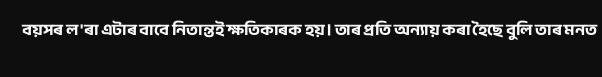বয়সৰ ল'ৰা এটাৰ বাবে নিতান্তই ক্ষতিকাৰক হয়। তাৰ প্রতি অন্যায় কৰা হৈছে বুলি তাৰ মনত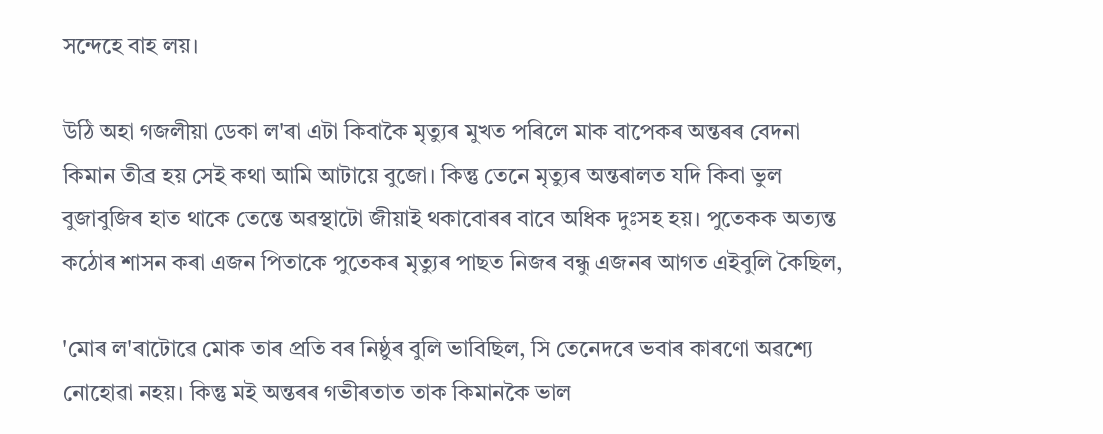সন্দেহে বাহ লয়।

উঠি অহা গজলীয়া ডেকা ল'ৰা এটা কিবাকৈ মৃত্যুৰ মুখত পৰিলে মাক বাপেকৰ অন্তৰৰ বেদনা কিমান তীব্র হয় সেই কথা আমি আটায়ে বুজো। কিন্তু তেনে মৃত্যুৰ অন্তৰালত যদি কিবা ভুল বুজাবুজিৰ হাত থাকে তেন্তে অৱস্থাটো জীয়াই থকাবোৰৰ বাবে অধিক দুঃসহ হয়। পুতেকক অত্যন্ত কঠোৰ শাসন কৰা এজন পিতাকে পুতেকৰ মৃত্যুৰ পাছত নিজৰ বন্ধু এজনৰ আগত এইবুলি কৈছিল,

'মোৰ ল'ৰাটোৱে মোক তাৰ প্রতি বৰ নিষ্ঠুৰ বুলি ভাবিছিল, সি তেনেদৰে ভবাৰ কাৰণো অৱশ্যে নোহোৱা নহয়। কিন্তু মই অন্তৰৰ গভীৰতাত তাক কিমানকৈ ভাল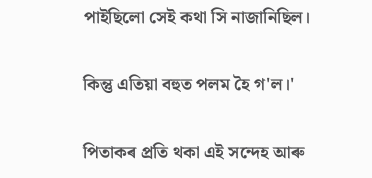পাইছিলো সেই কথা সি নাজানিছিল।

কিন্তু এতিয়া বহুত পলম হৈ গ'ল।'

পিতাকৰ প্রতি থকা এই সন্দেহ আৰু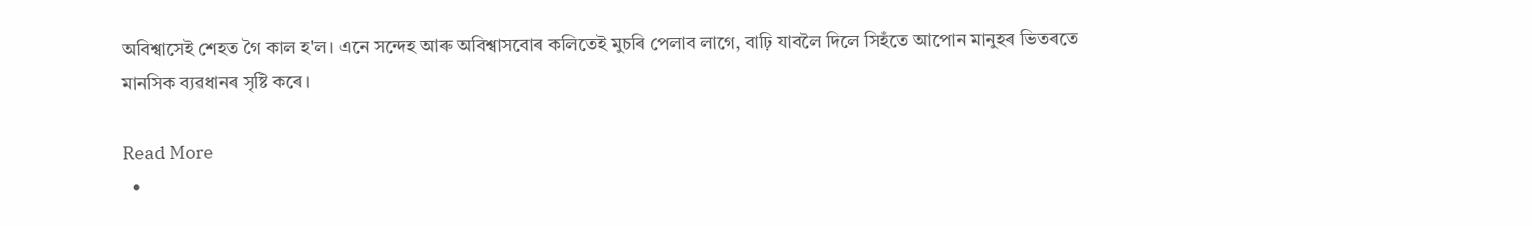অবিশ্বাসেই শেহত গৈ কাল হ'ল। এনে সন্দেহ আৰু অবিশ্বাসবোৰ কলিতেই মুচৰি পেলাব লাগে, বাঢ়ি যাবলৈ দিলে সিহঁতে আপোন মানুহৰ ভিতৰতে মানসিক ব্যৱধানৰ সৃষ্টি কৰে।

Read More
  •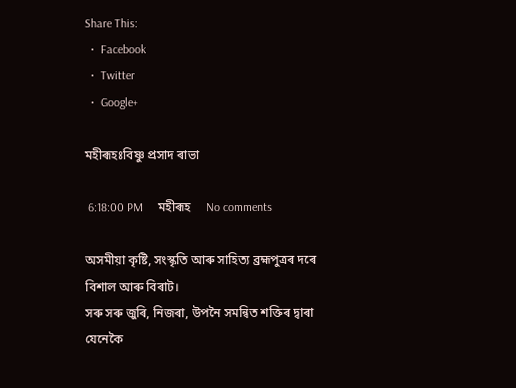Share This:
  •  Facebook
  •  Twitter
  •  Google+

মহীৰূহঃবিষ্ণু প্ৰসাদ ৰাভা

 6:18:00 PM     মহীৰূহ     No comments

অসমীয়া কৃষ্টি, সংস্কৃতি আৰু সাহিত্য ব্ৰহ্মপুত্ৰৰ দৰে বিশাল আৰু বিৰাট।
সৰু সৰু জুৰি, নিজৰা, উপনৈ সমন্বিত শক্তিৰ দ্বাৰা যেনেকৈ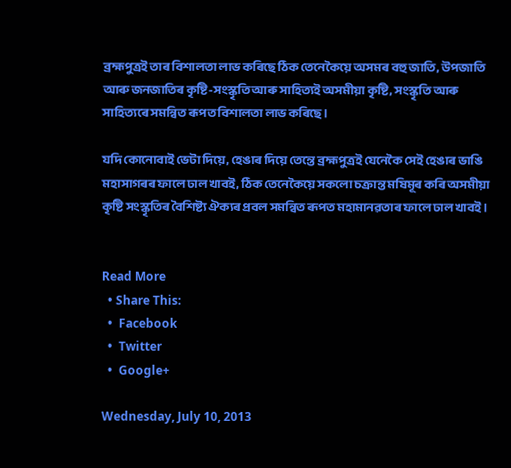ব্ৰহ্মপুত্ৰই তাৰ বিশালতা লাভ কৰিছে ঠিক তেনেকৈয়ে অসমৰ বহু জাতি, উপজাতি আৰু জনজাতিৰ কৃষ্টি-সংস্কৃতি আৰু সাহিত্যই অসমীয়া কৃষ্টি, সংস্কৃতি আৰু সাহিত্যৰে সমন্বিত ৰূপত বিশালতা লাভ কৰিছে।

যদি কোনোবাই ভেটা দিয়ে, হেঙাৰ দিয়ে তেন্তে ব্ৰহ্মপুত্ৰই যেনেকৈ সেই হেঙাৰ ভাঙি মহাসাগৰৰ ফালে ঢাল খাবই, ঠিক তেনেকৈয়ে সকলো চক্ৰান্ত মষিমূৰ কৰি অসমীয়া কৃষ্টি সংস্কৃতিৰ বৈশিষ্ট্য ঐক্যৰ প্ৰবল সমন্বিত ৰূপত মহামানৱতাৰ ফালে ঢাল খাবই।


Read More
  • Share This:
  •  Facebook
  •  Twitter
  •  Google+

Wednesday, July 10, 2013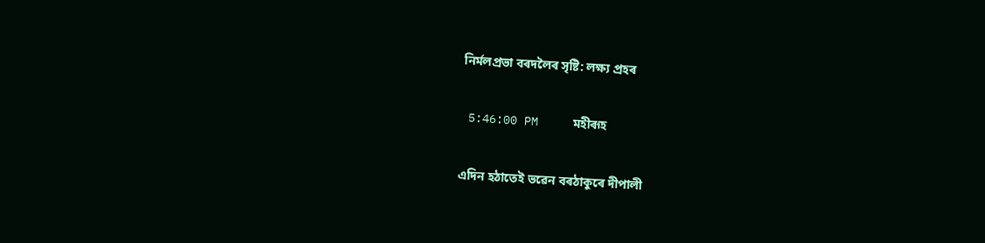নির্মলপ্রভা বৰদলৈৰ সৃষ্টি: লক্ষ্য প্রহৰ

 5:46:00 PM     মহীৰূহ

এদিন হঠাতেই ভৱেন বৰঠাকুৰে দীপালী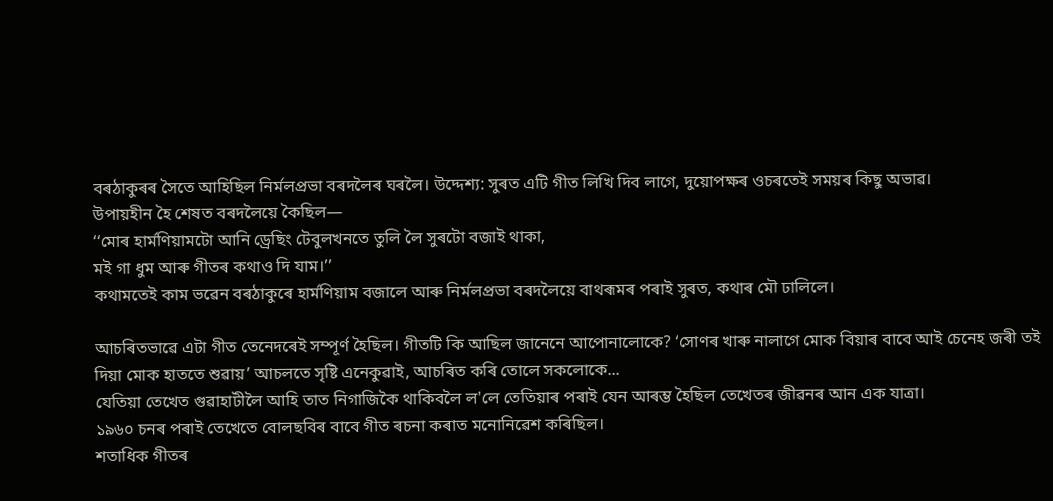বৰঠাকুৰৰ সৈতে আহিছিল নিৰ্মলপ্ৰভা বৰদলৈৰ ঘৰলৈ। উদ্দেশ্য: সুৰত এটি গীত লিখি দিব লাগে, দুয়োপক্ষৰ ওচৰতেই সময়ৰ কিছু অভাৱ।
উপায়হীন হৈ শেষত বৰদলৈয়ে কৈছিল—
‘‘মোৰ হাৰ্মণিয়ামটো আনি ড্ৰেছিং টেবুলখনতে তুলি লৈ সুৰটো বজাই থাকা,
মই গা ধুম আৰু গীতৰ কথাও দি যাম।’’
কথামতেই কাম ভৱেন বৰঠাকুৰে হাৰ্মণিয়াম বজালে আৰু নিৰ্মলপ্ৰভা বৰদলৈয়ে বাথৰূমৰ পৰাই সুৰত, কথাৰ মৌ ঢালিলে।

আচৰিতভাৱে এটা গীত তেনেদৰেই সম্পূৰ্ণ হৈছিল। গীতটি কি আছিল জানেনে আপোনালোকে? ‘সোণৰ খাৰু নালাগে মোক বিয়াৰ বাবে আই চেনেহ জৰী তই দিয়া মোক হাততে শুৱায়’ আচলতে সৃষ্টি এনেকুৱাই, আচৰিত কৰি তোলে সকলোকে...
যেতিয়া তেখেত গুৱাহাটীলৈ আহি তাত নিগাজিকৈ থাকিবলৈ ল'লে তেতিয়াৰ পৰাই যেন আৰম্ভ হৈছিল তেখেতৰ জীৱনৰ আন এক যাত্ৰা।
১৯৬০ চনৰ পৰাই তেখেতে বোলছবিৰ বাবে গীত ৰচনা কৰাত মনোনিৱেশ কৰিছিল।
শতাধিক গীতৰ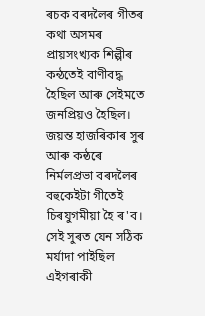ৰচক বৰদলৈৰ গীতৰ কথা অসমৰ প্ৰায়সংখ্যক শিল্পীৰ কন্ঠতেই বাণীবদ্ধ হৈছিল আৰু সেইমতে জনপ্ৰিয়ও হৈছিল।
জয়ন্ত হাজৰিকাৰ সুৰ আৰু কন্ঠৰে নিৰ্মলপ্ৰভা বৰদলৈৰ বহুকেইটা গীতেই চিৰযুগমীয়া হৈ ৰ'ব। সেই সুৰত যেন সঠিক মৰ্যাদা পাইছিল এইগৰাকী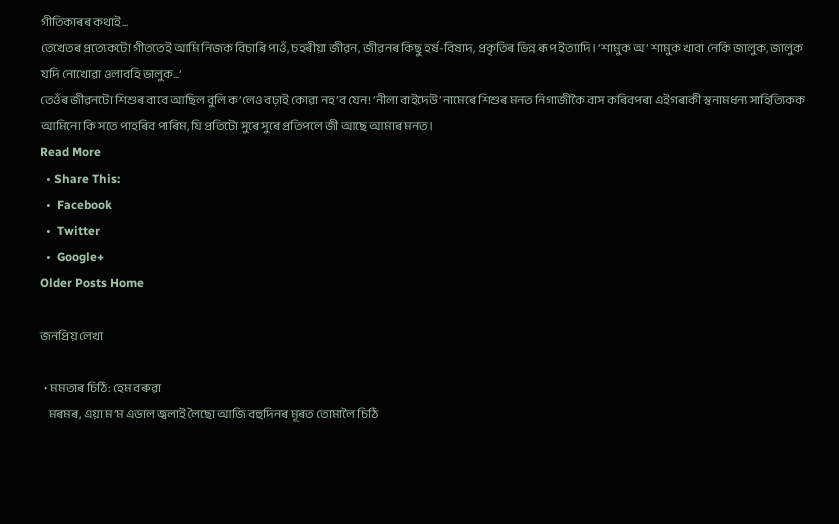গীতিকাৰৰ কথাই...
তেখেতৰ প্ৰত্যেকটো গীততেই আমি নিজক বিচাৰি পাওঁ, চহৰীয়া জীৱন, জীৱনৰ কিছু হৰ্ষ-বিষাদ, প্ৰকৃতিৰ ভিন্ন ৰূপ ইত্যাদি। ‘শামুক অ’ শামুক খাবা নেকি জালুক, জালুক যদি নোখোৱা ওলাবহি ভালুক...’
তেওঁৰ জীৱনটো শিশুৰ বাবে আছিল বুলি ক’লেও বঢ়াই কোৱা নহ’ব যেন! ‘নীলা বাইদেউ’ নামেৰে শিশুৰ মনত নিগাজীকৈ বাস কৰিবপৰা এইগৰাকী স্বনামধন্য সাহিত্যিকক আমিনো কি সতে পাহৰিব পাৰিম, যি প্ৰতিটো সুৰে সুৰে প্ৰতিপলে জী আছে আমাৰ মনত।
Read More
  • Share This:
  •  Facebook
  •  Twitter
  •  Google+
Older Posts Home

জনপ্ৰিয় লেখা

  • মমতাৰ চিঠি: হেম বৰুৱা
    মৰমৰ, এয়া ম’ম এডাল জ্বলাই লৈছো আজি বহুদিনৰ মূৰত তোমালৈ চিঠি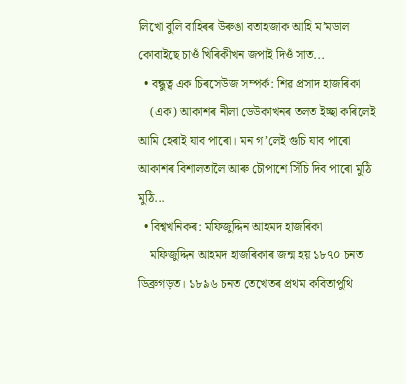লিখো বুলি বাহিৰৰ উৰুঙা বতাহজাক আহি ম’মডাল কোবাইছে চাওঁ খিৰিকীখন জপাই দিওঁ সাত...
  • বন্ধুত্ব এক চিৰসেউজ সম্পৰ্ক: শিৱ প্ৰসাদ হাজৰিকা
    (এক) আকাশৰ নীলা ডেউকাখনৰ তলত ইচ্ছা কৰিলেই আমি হেৰাই যাব পাৰো। মন গ’লেই গুচি যাব পাৰো আকাশৰ বিশালতালৈ আৰু চৌপাশে সিঁচি দিব পাৰো মুঠি মুঠি...
  • বিশ্বখনিকৰ: মফিজুদ্দিন আহমদ হাজৰিকা
    মফিজুদ্দিন আহমদ হাজৰিকাৰ জন্ম হয় ১৮৭০ চনত ডিব্রুগড়ত। ১৮৯৬ চনত তেখেতৰ প্রথম কবিতাপুথি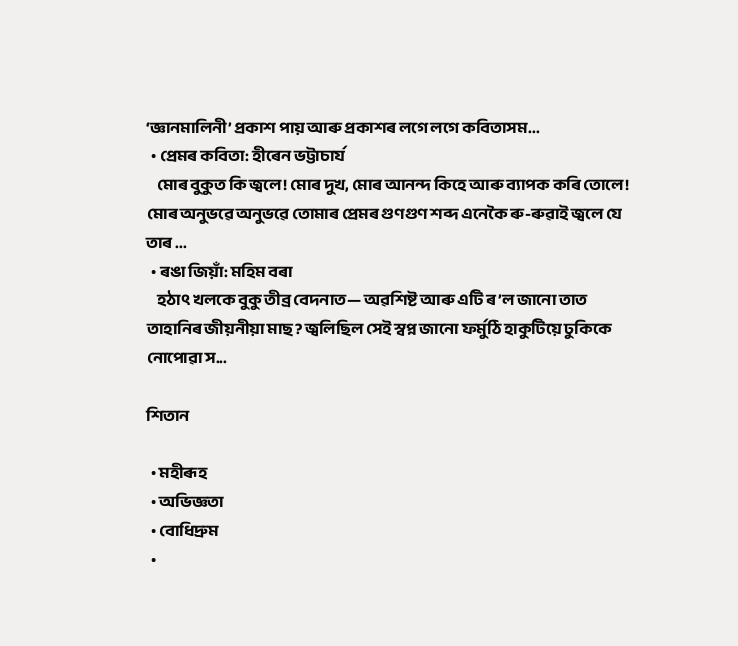‘জ্ঞানমালিনী’ প্রকাশ পায় আৰু প্রকাশৰ লগে লগে কবিতাসম...
  • প্ৰেমৰ কবিতা: হীৰেন ভট্টাচাৰ্য
    মোৰ বুকুত কি জ্বলে! মোৰ দুখ, মোৰ আনন্দ কিহে আৰু ব্যাপক কৰি তোলে! মোৰ অনুভৱে অনুভৱে তোমাৰ প্ৰেমৰ গুণগুণ শব্দ এনেকৈ ৰু-ৰুৱাই জ্বলে যে তাৰ ...
  • ৰঙা জিয়াঁ: মহিম বৰা
    হঠাৎ খলকে বুকু তীব্ৰ বেদনাত— অৱশিষ্ট আৰু এটি ৰ’ল জানো তাত তাহানিৰ জীয়নীয়া মাছ? জ্বলিছিল সেই স্বপ্ন জানো ফৰ্মুঠি হাকুটিয়ে ঢুকিকে নোপোৱা স...

শিতান

  • মহীৰূহ
  • অভিজ্ঞতা
  • বোধিদ্রুম
  •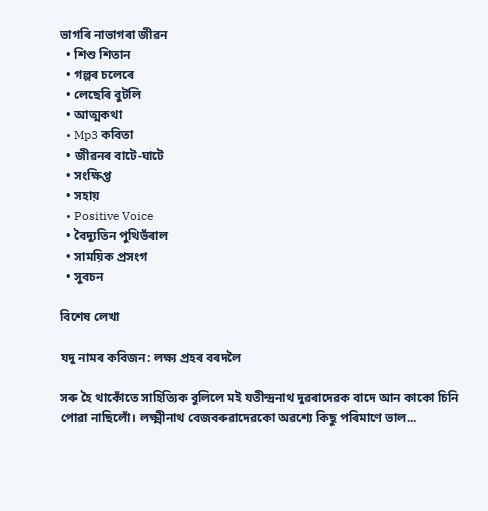ভাগৰি নাভাগৰা জীৱন
  • শিশু শিতান
  • গল্পৰ চলেৰে
  • লেছেৰি বুটলি
  • আত্মকথা
  • Mp3 কবিতা
  • জীৱনৰ বাটে-ঘাটে
  • সংক্ষিপ্ত
  • সহায়
  • Positive Voice
  • বৈদ্যুতিন পুথিভঁৰাল
  • সাময়িক প্ৰসংগ
  • সুবচন

বিশেষ লেখা

যদু নামৰ কবিজন: লক্ষ্য প্ৰহৰ বৰদলৈ

সৰু হৈ থাকোঁতে সাহিত্যিক বুলিলে মই যতীন্দ্ৰনাথ দুৱৰাদেৱক বাদে আন কাকো চিনি পোৱা নাছিলোঁ। লক্ষ্মীনাথ বেজবৰুৱাদেৱকো অৱশ্যে কিছু পৰিমাণে ভাল...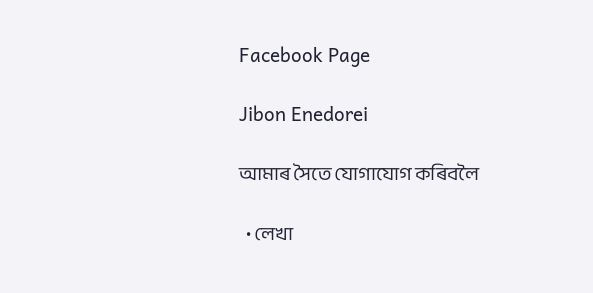Facebook Page

Jibon Enedorei

আমাৰ সৈতে যোগাযোগ কৰিবলৈ

  • লেখা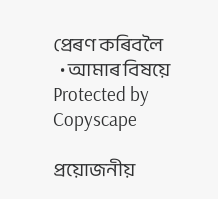প্ৰেৰণ কৰিবলৈ
  • আমাৰ বিষয়ে
Protected by Copyscape

প্ৰয়োজনীয়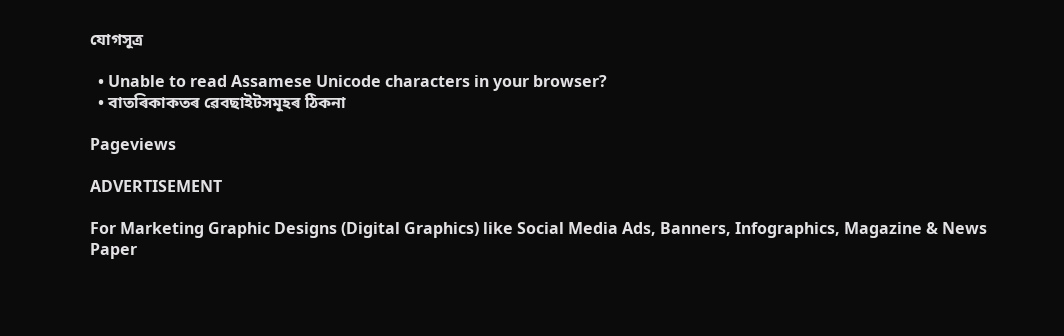যোগসূত্ৰ

  • Unable to read Assamese Unicode characters in your browser?
  • বাতৰিকাকতৰ ৱেবছাইটসমূহৰ ঠিকনা

Pageviews

ADVERTISEMENT

For Marketing Graphic Designs (Digital Graphics) like Social Media Ads, Banners, Infographics, Magazine & News Paper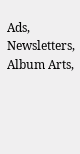Ads, Newsletters, Album Arts,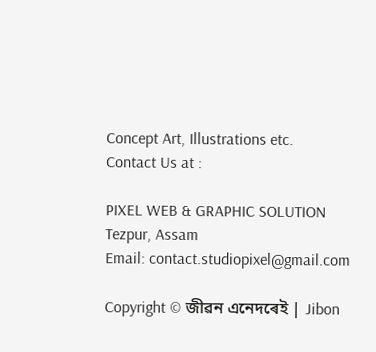Concept Art, Illustrations etc.
Contact Us at :

PIXEL WEB & GRAPHIC SOLUTION
Tezpur, Assam
Email: contact.studiopixel@gmail.com

Copyright © জীৱন এনেদৰেই | Jibon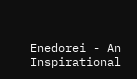Enedorei - An Inspirational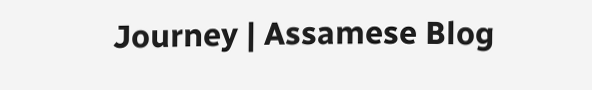Journey | Assamese Blog